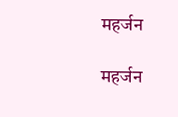महर्जन

महर्जन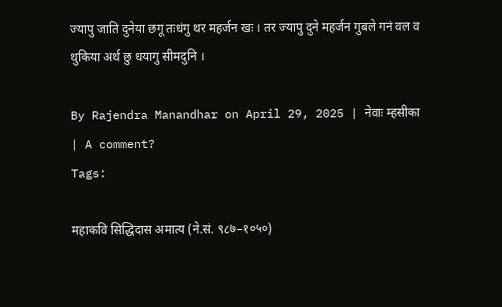ज्यापु जाति दुनेया छगू तःधंगु थर महर्जन खः । तर ज्यापु दुने महर्जन गुबले गनं वल व थुकिया अर्थ छु धयागु सीमदुनि ।

By Rajendra Manandhar on April 29, 2025 | नेवाः म्हसीका | A comment?
Tags:

महाकवि सिद्धिदास अमात्य (ने.सं. ९८७–१०५०)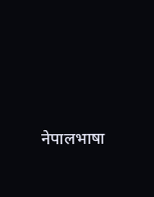नेपालभाषा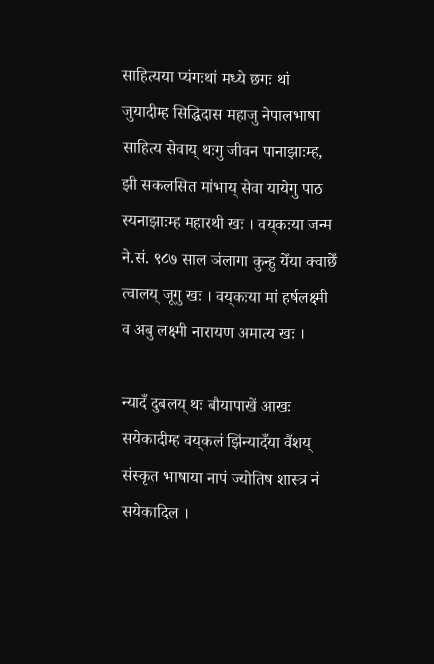साहित्यया प्यंगःथां मध्ये छगः थां जुयादीम्ह सिद्धिदास महाजु नेपालभाषा साहित्य सेवाय् थःगु जीवन पानाझाःम्ह, झी सकलसित मांभाय् सेवा यायेगु पाठ स्यनाझाःम्ह महारथी खः । वय्‌कःया जन्म ने.सं. ९८७ साल ञंलागा कुन्हु येँया क्वाछेँ त्वालय् जूगु खः । वय्‌कःया मां हर्षलक्ष्मी व अबु लक्ष्मी नारायण अमात्य खः ।

न्यादँ दुबलय् थः बौयापाखें आखः सयेकादीम्ह वय्‌कलं झिंन्यादँया वैंशय् संस्कृत भाषाया नापं ज्योतिष शास्त्र नं सयेकादिल ।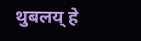थुबलय् हे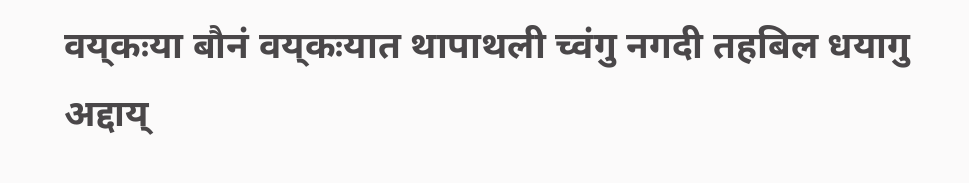वय्‌कःया बौनं वय्‌कःयात थापाथली च्वंगु नगदी तहबिल धयागु अद्दाय्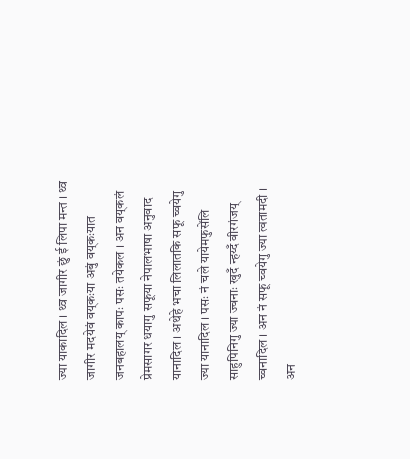ज्या याकादिल । थ्व जागीर छुं ई लिपा मन्त । थ्व जागीर मदयेवं वय्‌कःया अबुं वय्‌कःयात जनबहालय् कापः पसः तयेकल । अन वय्‌कलं प्रेमसागर धयागु सफूया नेपालभाषा अनुवाद यानादिल । अथेहे भचा लिलातकि सफू च्वयेगु ज्या यानादिल । पसः नं चले यायेमफुसेंलि साहुपिनिगु ज्या ज्वनाः खुदँ न्हय्दँ वीरगंजय् च्वनादिल । अन नं सफू च्वयेगु ज्या त्वतामदी । अन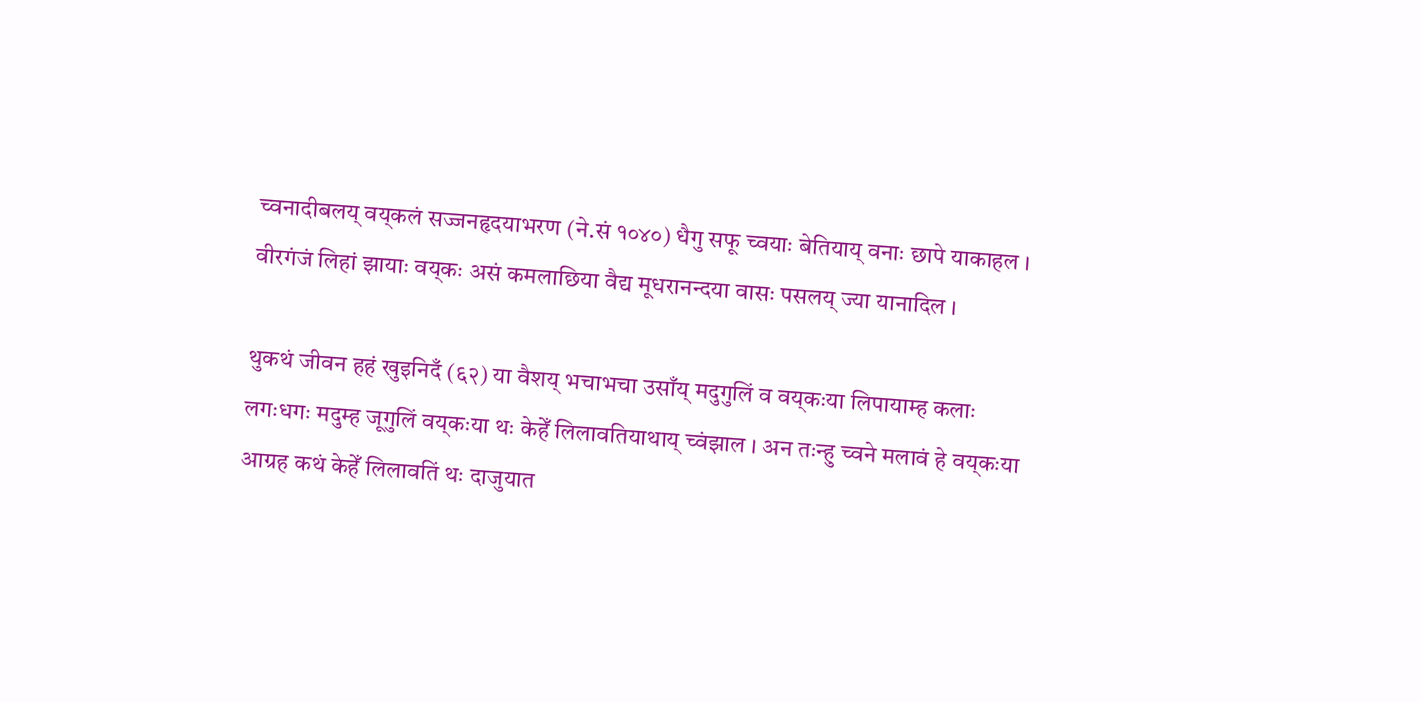च्वनादीबलय् वय्‌कलं सज्जनहृदयाभरण (ने.सं १०४०) धैगु सफू च्वयाः बेतियाय् वनाः छापे याकाहल । वीरगंजं लिहां झायाः वय्‌कः असं कमलाछिया वैद्य मूधरानन्दया वासः पसलय् ज्या यानादिल ।

थुकथं जीवन हहं खुइनिदँ (६२) या वैशय् भचाभचा उसाँय् मदुगुलिं व वय्‌कःया लिपायाम्ह कलाः लगःधगः मदुम्ह जूगुलिं वय्‌कःया थः केहेँ लिलावतियाथाय् च्वंझाल । अन तःन्हु च्वने मलावं हे वय्‌कःया आग्रह कथं केहेँ लिलावतिं थः दाजुयात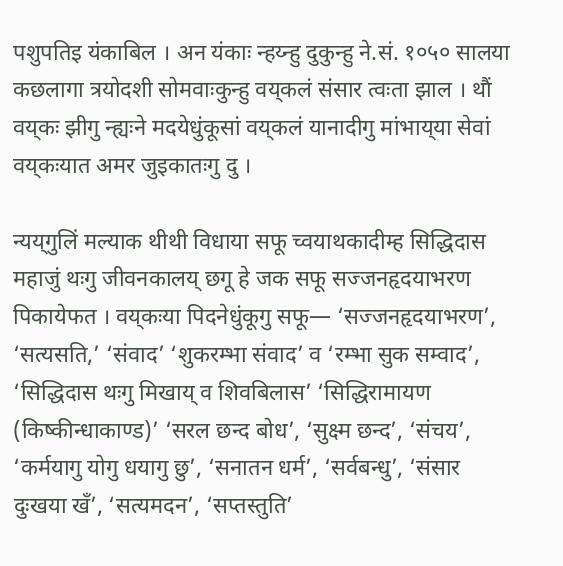पशुपतिइ यंकाबिल । अन यंकाः न्हय्न्हु दुकुन्हु ने.सं. १०५० सालया कछलागा त्रयोदशी सोमवाःकुन्हु वय्‌कलं संसार त्वःता झाल । थौं वय्‌कः झीगु न्ह्यःने मदयेधुंकूसां वय्‌कलं यानादीगु मांभाय्‌या सेवां वय्‌कःयात अमर जुइकातःगु दु ।

न्यय्‌गुलिं मल्याक थीथी विधाया सफू च्वयाथकादीम्ह सिद्धिदास महाजुं थःगु जीवनकालय् छगू हे जक सफू सज्जनहृदयाभरण पिकायेफत । वय्‌कःया पिदनेधुंकूगु सफू— ‘सज्जनहृदयाभरण’, ‘सत्यसति,’ ‘संवाद’ ‘शुकरम्भा संवाद’ व ‘रम्भा सुक सम्वाद’, ‘सिद्धिदास थःगु मिखाय् व शिवबिलास’ ‘सिद्धिरामायण (किष्कीन्धाकाण्ड)’ ‘सरल छन्द बोध’, ‘सुक्ष्म छन्द’, ‘संचय’, ‘कर्मयागु योगु धयागु छु’, ‘सनातन धर्म’, ‘सर्वबन्धु’, ‘संसार दुःखया खँ’, ‘सत्यमदन’, ‘सप्तस्तुति’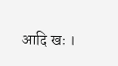आदि खः ।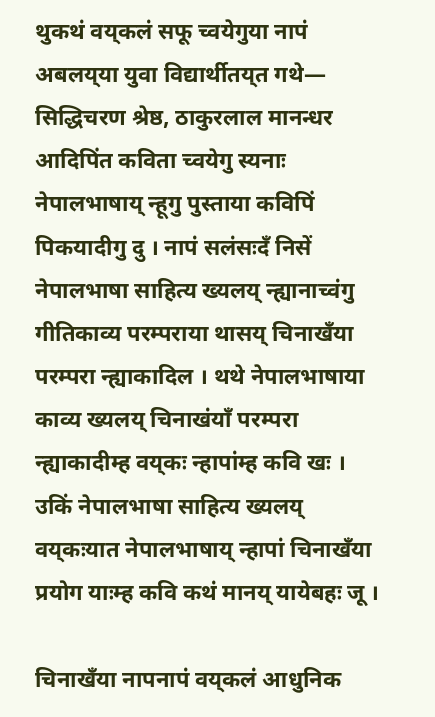थुकथं वय्‌कलं सफू च्वयेगुया नापं अबलय्‌या युवा विद्यार्थीतय्‌त गथे— सिद्धिचरण श्रेष्ठ, ठाकुरलाल मानन्धर आदिपिंत कविता च्वयेगु स्यनाः नेपालभाषाय् न्हूगु पुस्ताया कविपिं पिकयादीगु दु । नापं सलंसःदँ निसें नेपालभाषा साहित्य ख्यलय् न्ह्यानाच्वंगु गीतिकाव्य परम्पराया थासय् चिनाखँया परम्परा न्ह्याकादिल । थथे नेपालभाषाया काव्य ख्यलय् चिनाखंयाँ परम्परा न्ह्याकादीम्ह वय्‌कः न्हापांम्ह कवि खः । उकिं नेपालभाषा साहित्य ख्यलय् वय्‌कःयात नेपालभाषाय् न्हापां चिनाखँया प्रयोग याःम्ह कवि कथं मानय् यायेबहः जू ।

चिनाखँया नापनापं वय्‌कलं आधुनिक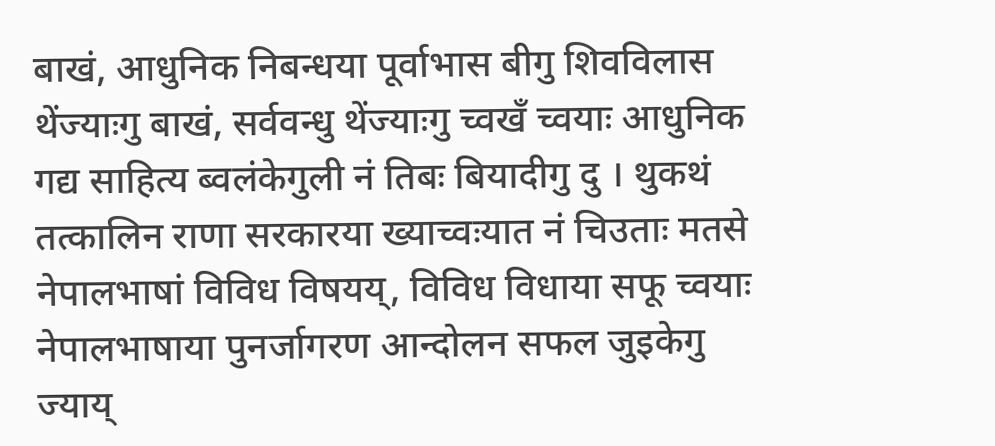बाखं, आधुनिक निबन्धया पूर्वाभास बीगु शिवविलास थेंज्याःगु बाखं, सर्ववन्धु थेंज्याःगु च्वखँ च्वयाः आधुनिक गद्य साहित्य ब्वलंकेगुली नं तिबः बियादीगु दु । थुकथं तत्कालिन राणा सरकारया ख्याच्वःयात नं चिउताः मतसे नेपालभाषां विविध विषयय्, विविध विधाया सफू च्वयाः नेपालभाषाया पुनर्जागरण आन्दोलन सफल जुइकेगु ज्याय्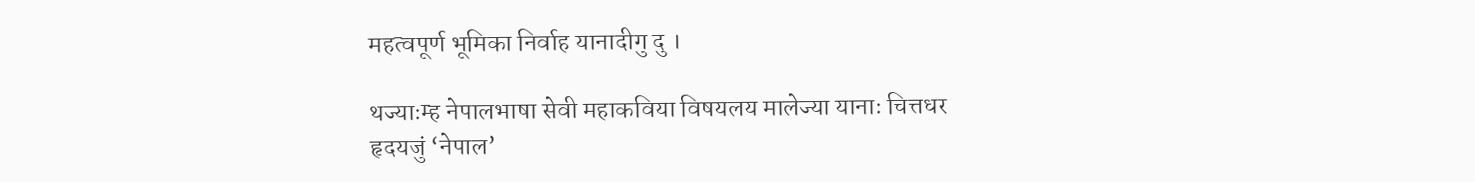महत्वपूर्ण भूमिका निर्वाह यानादीगु दु ।

थज्याःम्ह नेपालभाषा सेवी महाकविया विषयलय मालेज्या यानाः चित्तधर हृदयजुं ‘नेपाल’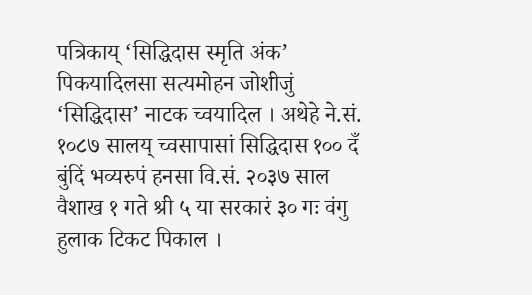पत्रिकाय् ‘सिद्धिदास स्मृति अंक’ पिकयादिलसा सत्यमोहन जोशीजुं ‘सिद्धिदास’ नाटक च्वयादिल । अथेहे ने.सं. १०८७ सालय् च्वसापासां सिद्धिदास १०० दँ बुंदिं भव्यरुपं हनसा वि.सं. २०३७ साल वैशाख १ गते श्री ५ या सरकारं ३० गः वंगु हुलाक टिकट पिकाल ।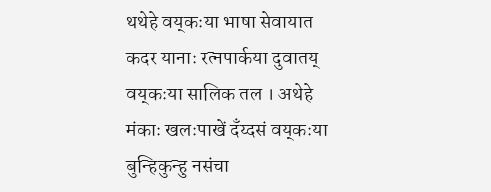थथेहे वय्‌कःया भाषा सेवायात कदर यानाः रत्नपार्कया दुवातय् वय्‌कःया सालिक तल । अथेहे मंकाः खलःपाखें दँय्दसं वय्‌कःया बुन्हिकुन्हु नसंचा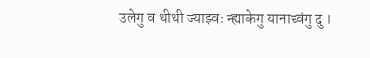उलेगु व थीथी ज्याझ्वः न्ह्याकेगु यानाच्वंगु दु ।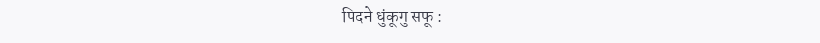पिदने धुंकूगु सफू :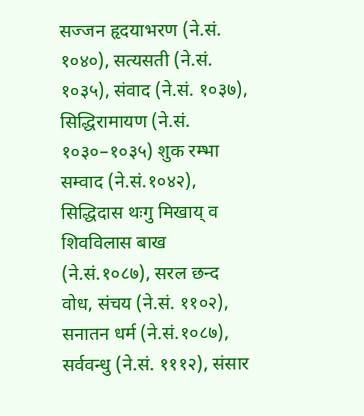सज्जन हृदयाभरण (ने.सं. १०४०), सत्यसती (ने.सं. १०३५), संवाद (ने.सं. १०३७), सिद्धिरामायण (ने.सं. १०३०–१०३५) शुक रम्भा सम्वाद (ने.सं.१०४२), सिद्धिदास थःगु मिखाय् व शिवविलास बाख (ने.सं.१०८७), सरल छन्द वोध, संचय (ने.सं. ११०२), सनातन धर्म (ने.सं.१०८७), सर्ववन्धु (ने.सं. १११२), संसार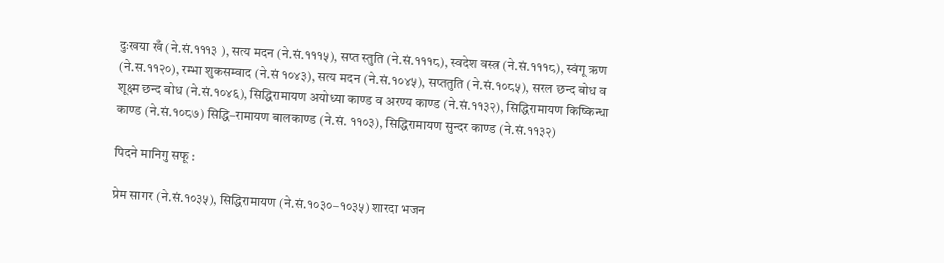दुःखया खँ (ने.सं.१११३ ), सत्य मदन (ने.सं.१११५), सप्त स्तुति (ने.सं.१११८), स्वदेश वस्त्र (ने.सं.१११८), स्वंगू ऋण (ने.स.११२०), रम्भा शुकसम्वाद (ने.सं १०४३), सत्य मदन (ने.सं.१०४५), सप्ततुति (ने.सं.१०८५), सरल छन्द बोध व शूक्ष्म छन्द बोध (ने.सं.१०४६), सिद्धिरामायण अयोध्या काण्ड व अरण्य काण्ड (ने.सं.११३२), सिद्धिरामायण किष्किन्धा काण्ड (ने.सं.१०८७) सिद्धि–रामायण बालकाण्ड (ने.सं. ११०३), सिद्धिरामायण सुन्दर काण्ड (ने.सं.११३२)

पिदने मानिगु सफू :

प्रेम सागर (ने.सं.१०३५), सिद्धिरामायण (ने.सं.१०३०–१०३५) शारदा भजन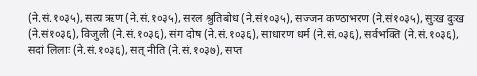(ने.सं.१०३५), सत्य ऋण (ने.सं.१०३५), सरल श्रुतिबोध (ने.सं१०३५), सज्जन कण्ठाभरण (ने.सं१०३५), सुःख दुःख (ने.सं१०३६), विजुली (ने.सं.१०३६), संग दोष (ने.सं.१०३६), साधारण धर्म (ने.सं.०३६), सर्वभक्ति (ने.सं.१०३६), सदां लिलाः (ने.सं.१०३६), सत् नीति (ने.सं.१०३७), सप्त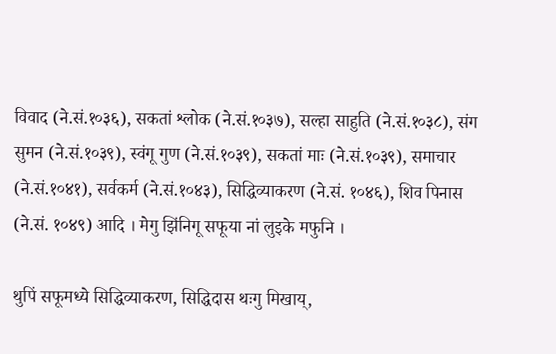विवाद (ने.सं.१०३६), सकतां श्लोक (ने.सं.१०३७), सल्हा साहुति (ने.सं.१०३८), संग सुमन (ने.सं.१०३९), स्वंगू गुण (ने.सं.१०३९), सकतां माः (ने.सं.१०३९), समाचार (ने.सं.१०४१), सर्वकर्म (ने.सं.१०४३), सिद्धिव्याकरण (ने.सं. १०४६), शिव पिनास (ने.सं. १०४९) आदि । मेगु झिंनिगू सफूया नां लुइके मफुनि ।

थुपिं सफूमध्ये सिद्धिव्याकरण, सिद्धिदास थःगु मिखाय्,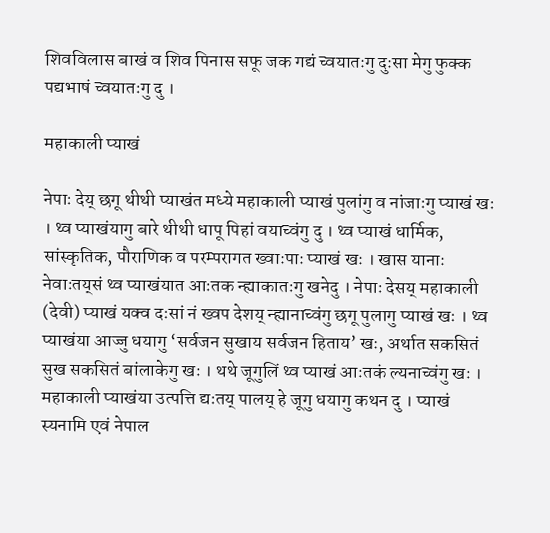शिवविलास बाखं व शिव पिनास सफू जक गद्यं च्वयातःगु दुःसा मेगु फुक्क पद्यभाषं च्वयातःगु दु ।

महाकाली प्याखं

नेपाः देय्‌ छगू थीथी प्याखंत मध्ये महाकाली प्याखं पुलांगु व नांजाःगु प्याखं खः । थ्व प्याखंयागु बारे थीथी धापू पिहां वयाच्वंगु दु । थ्व प्याखं धार्मिक, सांस्कृतिक, पौराणिक व परम्परागत ख्वाःपाः प्याखं खः । खास यानाः नेवाःतय्‌सं थ्व प्याखंयात आःतक न्ह्याकातःगु खनेदु । नेपाः देसय्‌ महाकाली (देवी) प्याखं यक्व दःसां नं ख्वप देशय्‌ न्ह्यानाच्वंगु छगू पुलागु प्याखं खः । थ्व प्याखंया आज्जु धयागु ‘सर्वजन सुखाय सर्वजन हिताय’ खः, अर्थात सकसितं सुख सकसितं बांलाकेगु खः । थथे जूगुलिं थ्व प्याखं आःतकं ल्यनाच्वंगु खः ।
महाकाली प्याखंया उत्पत्ति द्यःतय्‌ पालय्‌ हे जूगु धयागु कथन दु । प्याखं स्यनामि एवं नेपाल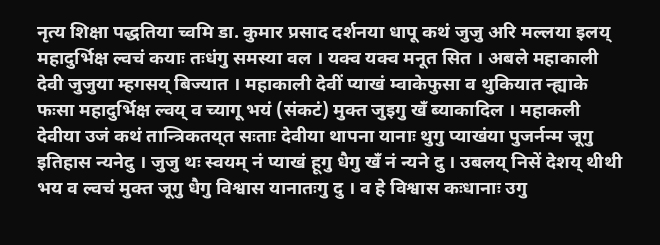नृत्य शिक्षा पद्धतिया च्वमि डा. कुमार प्रसाद दर्शनया धापू कथं जुजु अरि मल्लया इलय्‌ महादुर्भिक्ष ल्वचं कयाः तःधंगु समस्या वल । यक्व यक्व मनूत सित । अबले महाकाली देवी जुजुया म्हगसय्‌ बिज्यात । महाकाली देवीं प्याखं म्वाकेफुसा व थुकियात न्ह्याके फःसा महादुर्भिक्ष ल्वय्‌ व च्यागू भयं (संकटं) मुक्त जुइगु खँ ब्याकादिल । महाकली देवीया उजं कथं तान्त्रिकतय्‌त सःताः देवीया थापना यानाः थुगु प्याखंया पुजर्नन्म जूगु इतिहास न्यनेदु । जुजु थः स्वयम् नं प्याखं हूगु धैगु खँ नं न्यने दु । उबलय्‌ निसें देशय्‌ थीथी भय व ल्वचं मुक्त जूगु धैगु विश्वास यानातःगु दु । व हे विश्वास कःधानाः उगु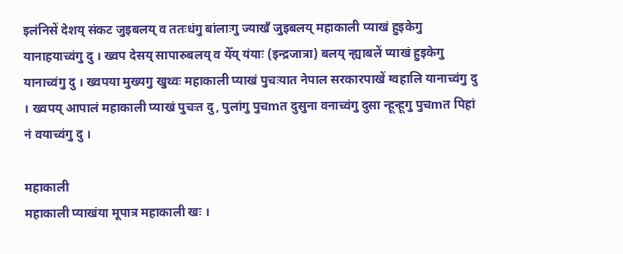इलंनिसें देशय्‌ संकट जुइबलय्‌ व ततःधंगु बांलाःगु ज्याखँ जुइबलय्‌ महाकाली प्याखं हुइकेगु यानाहयाच्वंगु दु । ख्वप देसय्‌ सापारुबलय्‌ व येँय्‌ यंयाः (इन्द्रजात्रा) बलय्‌ न्ह्याबलें प्याखं हुइकेगु यानाच्वंगु दु । ख्वपया मुख्यगु खुथ्वः महाकाली प्याखं पुचःयात नेपाल सरकारपाखें ग्वहालि यानाच्वंगु दु । ख्वपय्‌ आपालं महाकाली प्याखं पुचःत दु, पुलांगु पुचmत दुसुना वनाच्वंगु दुसा न्हून्हूगु पुचmत पिहां नं वयाच्वंगु दु ।

महाकाली
महाकाली प्याखंया मूपात्र महाकाली खः ।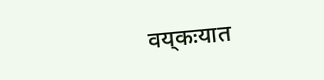वय्‌कःयात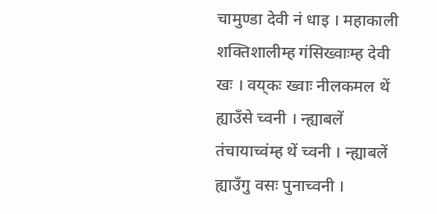चामुण्डा देवी नं धाइ । महाकाली शक्तिशालीम्ह गंसिख्वाःम्ह देवी खः । वय्‌कः ख्वाः नीलकमल थें ह्याउँसे च्वनी । न्ह्याबलें तंचायाच्वंम्ह थें च्वनी । न्ह्याबलें ह्याउँगु वसः पुनाच्वनी ।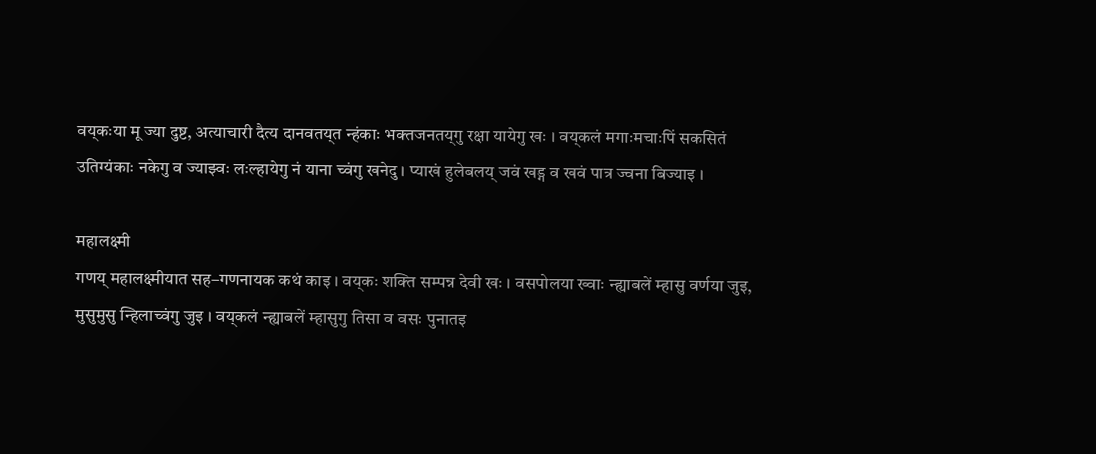वय्‌कःया मू ज्या दुष्ट, अत्याचारी दैत्य दानवतय्‌त न्हंकाः भक्तजनतय्‌गु रक्षा यायेगु खः । वय्‌कलं मगाःमचाःपिं सकसितं उतिग्यंकाः नकेगु व ज्याझ्वः लःल्हायेगु नं याना च्वंगु खनेदु । प्याखं हुलेबलय्‌ जवं खड्ग व खवं पात्र ज्वना बिज्याइ ।

महालक्ष्मी
गणय्‌ महालक्ष्मीयात सह–गणनायक कथं काइ । वय्‌कः शक्ति सम्पन्न देवी खः । वसपोलया ख्वाः न्ह्याबलें म्हासु वर्णया जुइ, मुसुमुसु न्हिलाच्वंगु जुइ । वय्‌कलं न्ह्याबलें म्हासुगु तिसा व वसः पुनातइ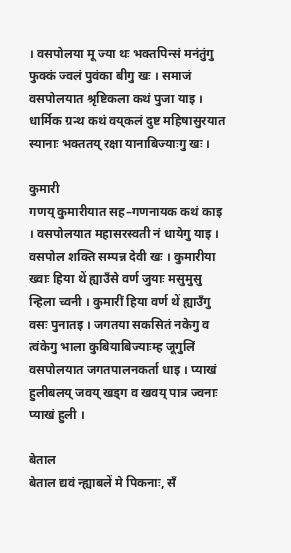। वसपोलया मू ज्या थः भक्तपिन्सं मनंतुंगु फुक्कं ज्वलं पुवंका बीगु खः । समाजं वसपोलयात श्रृष्टिकला कथं पुजा याइ । धार्मिक ग्रन्थ कथं वय्‌कलं दुष्ट महिषासुरयात स्यानाः भक्ततय्‌ रक्षा यानाबिज्याःगु खः ।

कुमारी
गणय्‌ कुमारीयात सह–गणनायक कथं काइ । वसपोलयात महासरस्वती नं धायेगु याइ । वसपोल शक्ति सम्पन्न देवी खः । कुमारीया ख्वाः हिया थें ह्याउँसे वर्ण जुयाः मसुमुसु न्हिला च्वनी । कुमारीं हिया वर्ण थें ह्याउँगु वसः पुनातइ । जगतया सकसितं नकेगु व त्वंकेगु भाला कुबियाबिज्याःम्ह जूगुलिं वसपोलयात जगतपालनकर्ता धाइ । प्याखं हुलीबलय्‌ जवय्‌ खड्ग व खवय्‌ पात्र ज्वनाः प्याखं हुली ।

बेताल
बेताल द्यवं न्ह्याबलें मे पिकनाः, सँ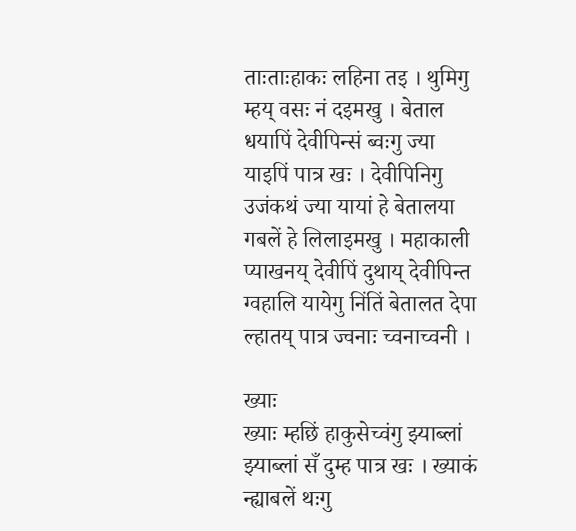ताःताःहाकः लहिना तइ । थुमिगु म्हय्‌ वसः नं दइमखु । बेताल धयापिं देवीपिन्सं ब्वःगु ज्या याइपिं पात्र खः । देवीपिनिगु उजंकथं ज्या यायां हे बेतालया गबलें हे लिलाइमखु । महाकाली प्याखनय्‌ देवीपिं दुथाय्‌ देवीपिन्त ग्वहालि यायेगु निंतिं बेतालत देपा ल्हातय्‌ पात्र ज्वनाः च्वनाच्वनी ।

ख्याः
ख्याः म्हछिं हाकुसेच्वंगु झ्याब्लां झ्याब्लां सँ दुम्ह पात्र खः । ख्याकं न्ह्याबलें थःगु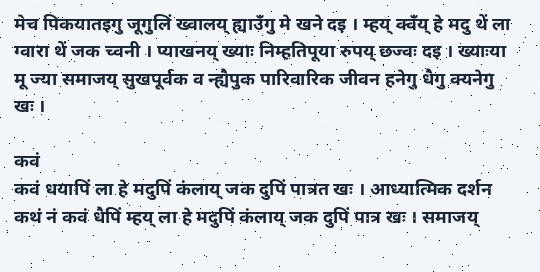मेच पिकयातइगु जूगुलिं ख्वालय्‌ ह्याउँगु मे खने दइ । म्हय्‌ क्वँय्‌ हे मदु थें ला ग्वारा थें जक च्वनी । प्याखनय्‌ ख्याः निम्हतिपूया रुपय्‌ छज्वः दइ । ख्याःया मू ज्या समाजय्‌ सुखपूर्वक व न्ह्यैपुक पारिवारिक जीवन हनेगु धैगु क्यनेगु खः ।

कवं
कवं धयापिं ला हे मदुपिं कंलाय्‌ जक दुपिं पात्रत खः । आध्यात्मिक दर्शन कथं नं कवं धैपिं म्हय्‌ ला हे मदुपिं कंलाय्‌ जक दुपिं पात्र खः । समाजय्‌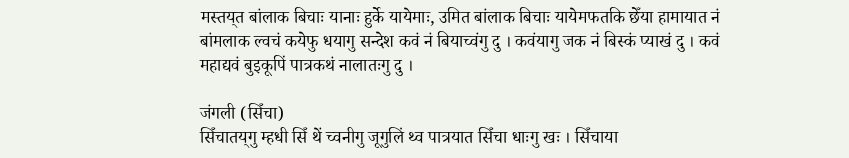मस्तय्‌त बांलाक बिचाः यानाः हुर्के यायेमाः, उमित बांलाक बिचाः यायेमफतकि छेँया हामायात नं बांमलाक ल्वचं कयेफु धयागु सन्देश कवं नं बियाच्वंगु दु । कवंयागु जक नं बिस्कं प्याखं दु । कवं महाद्यवं बुइकूपिं पात्रकथं नालातःगु दु ।

जंगली (सिँचा)
सिँचातय्‌गु म्हधी सिँ थें च्वनीगु जूगुलिं थ्व पात्रयात सिँचा धाःगु खः । सिँचाया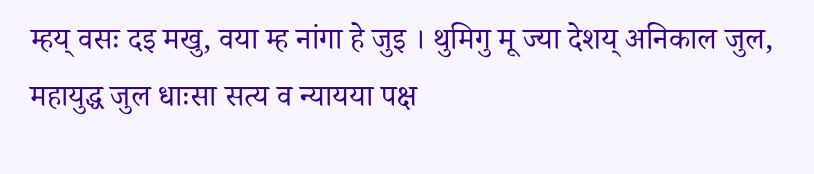म्हय्‌ वसः दइ मखु, वया म्ह नांगा हे जुइ । थुमिगु मू ज्या देशय्‌ अनिकाल जुल, महायुद्ध जुल धाःसा सत्य व न्यायया पक्ष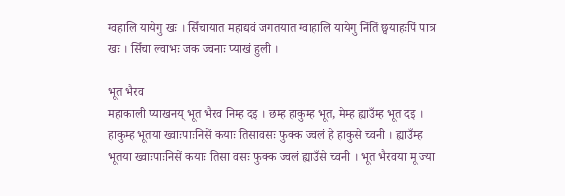ग्वहालि यायेगु खः । सिँचायात महाद्यवं जगतयात ग्वाहालि यायेगु निंतिं छ्वयाहःपिं पात्र खः । सिँचा ल्वाभः जक ज्वनाः प्याखं हुली ।

भूत भैरव
महाकाली प्याखनय्‌ भूत भैरव निम्ह दइ । छम्ह हाकुम्ह भूत, मेम्ह ह्याउँम्ह भूत दइ । हाकुम्ह भूतया ख्वाःपाःनिसें कयाः तिसावसः फुक्क ज्वलं हे हाकुसे च्वनी । ह्याउँम्ह भूतया ख्वाःपाःनिसें कयाः तिसा वसः फुक्क ज्वलं ह्याउँसे च्वनी । भूत भैरवया मू ज्या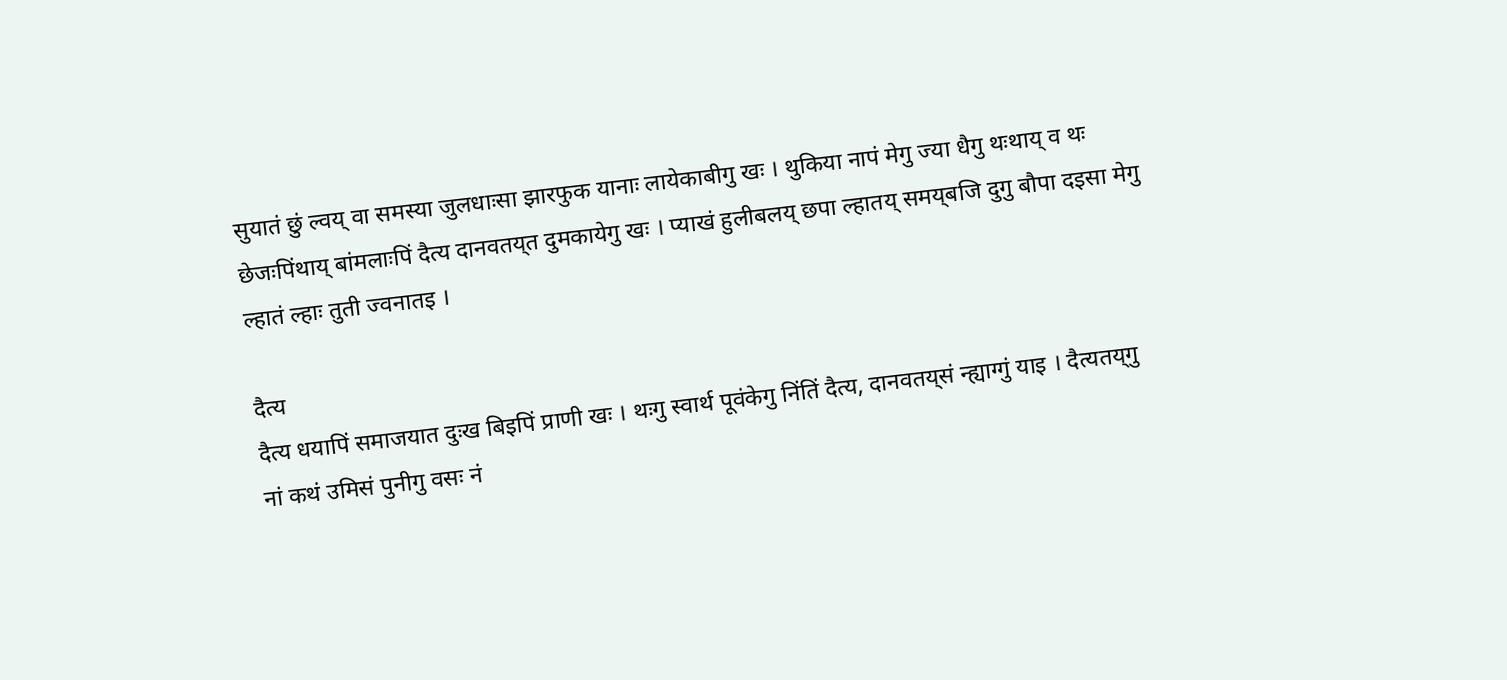सुयातं छुं ल्वय्‌ वा समस्या जुलधाःसा झारफुक यानाः लायेकाबीगु खः । थुकिया नापं मेगु ज्या धैगु थःथाय्‌ व थः छेजःपिंथाय्‌ बांमलाःपिं दैत्य दानवतय्‌त दुमकायेगु खः । प्याखं हुलीबलय्‌ छपा ल्हातय्‌ समय्‌बजि दुगु बौपा दइसा मेगु ल्हातं ल्हाः तुती ज्वनातइ ।

दैत्य
दैत्य धयापिं समाजयात दुःख बिइपिं प्राणी खः । थःगु स्वार्थ पूवंकेगु निंतिं दैत्य, दानवतय्‌सं न्ह्याग्गुं याइ । दैत्यतय्‌गु नां कथं उमिसं पुनीगु वसः नं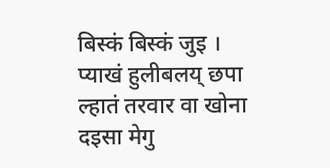बिस्कं बिस्कं जुइ । प्याखं हुलीबलय्‌ छपा ल्हातं तरवार वा खोना दइसा मेगु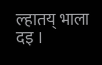ल्हातय्‌ भाला दइ ।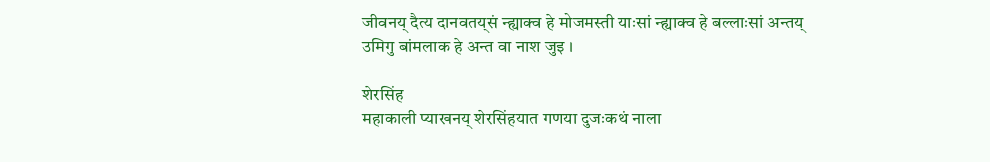जीवनय्‌ दैत्य दानवतय्‌सं न्ह्याक्व हे मोजमस्ती याःसां न्ह्याक्व हे बल्लाःसां अन्तय्‌ उमिगु बांमलाक हे अन्त वा नाश जुइ ।

शेरसिंह
महाकाली प्याखनय्‌ शेरसिंहयात गणया दुजःकथं नाला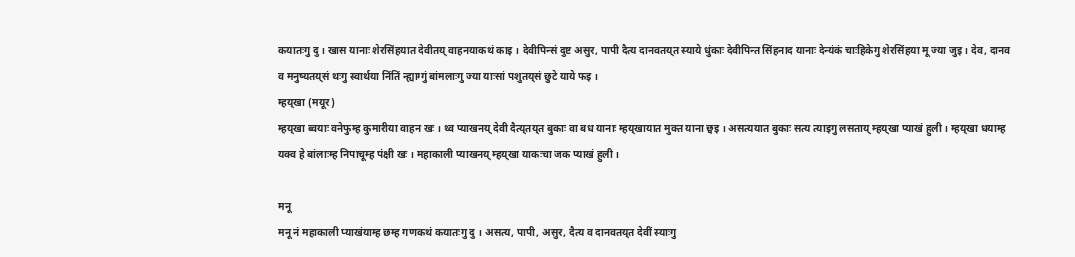कयातःगु दु । खास यानाः शेरसिंहयात देवीतय्‌ वाहनयाकथं काइ । देवीपिन्सं दुष्ट असुर, पापी दैत्य दानवतय्‌त स्याये धुंकाः देवीपिन्त सिंहनाद यानाः देन्यंकं चाःहिकेगु शेरसिंहया मू ज्या जुइ । देव, दानव व मनुष्यतय्‌सं थःगु स्वार्थया निंतिं न्ह्याग्गुं बांमलाःगु ज्या याःसां पशुतय्‌सं छुटे याये फइ ।
म्हय्‌खा (मयूर)
म्हय्‌खा ब्वयाः वनेफुम्ह कुमारीया वाहन खः । थ्व प्याखनय्‌ देवी दैत्य्‌तय्‌त बुकाः वा बध यानाः म्हय्‌खायात मुक्त याना छ्वइ । असत्ययात बुकाः सत्य त्याइगु लसताय्‌ म्हय्‌खा प्याखं हुली । म्हय्‌खा धयाम्ह यक्व हे बांलाःम्ह निपाचूम्ह पंक्षी खः । महाकाली प्याखनय्‌ म्हय्‌खा याकःचा जक प्याखं हुली ।

मनू
मनू नं महाकाली प्याखंयाम्ह छम्ह गणकथं कयातःगु दु । असत्य, पापी, असुर, दैत्य व दानवतय्‌त देवीं स्याःगु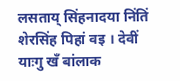लसताय्‌ सिंहनादया निंतिं शेरसिंह पिहां वइ । देवीं याःगु खँ बांलाक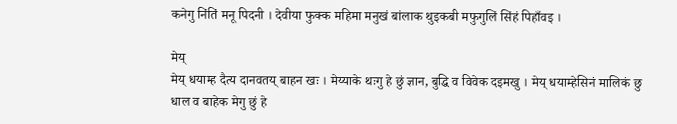कनेगु निंतिं मनू पिदनी । देवीया फुक्क महिमा मनुखं बांलाक थुइकबी मफुगुलिं सिंहं पिहाँवइ ।

मेय्‌
मेय्‌ धयाम्ह दैत्य दानवतय्‌ बाहन खः । मेय्याके थःगु हे छुं ज्ञान, बुद्धि व विवेक दइमखु । मेय्‌ धयाम्हेसिनं मालिकं छु धाल व बाहेक मेगु छुं हे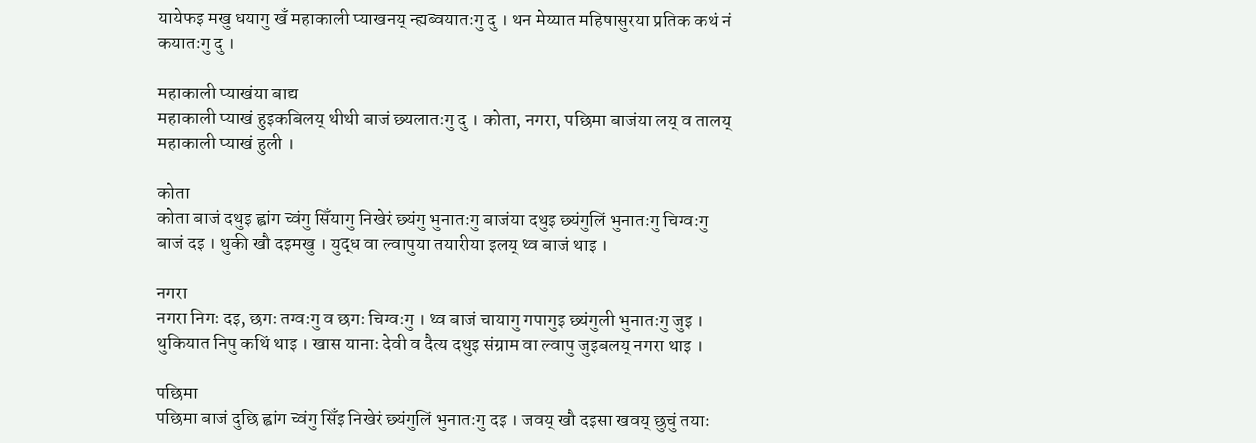यायेफइ मखु धयागु खँ महाकाली प्याखनय्‌ न्ह्यब्वयातःगु दु । थन मेय्यात महिषासुरया प्रतिक कथं नं कयातःगु दु ।

महाकाली प्याखंया बाद्य
महाकाली प्याखं हुइकबिलय्‌ थीथी बाजं छ्यलातःगु दु । कोता, नगरा, पछिमा बाजंया लय्‌ व तालय्‌ महाकाली प्याखं हुली ।

कोता
कोता बाजं दथुइ ह्वांग च्वंगु सिँयागु निखेरं छ्यंगु भुनातःगु बाजंया दथुइ छ्यंगुलिं भुनातःगु चिग्वःगु बाजं दइ । थुकी खौ दइमखु । युद्ध वा ल्वापुया तयारीया इलय्‌ थ्व बाजं थाइ ।

नगरा
नगरा निगः दइ, छगः तग्वःगु व छगः चिग्वःगु । थ्व बाजं चायागु गपागुइ छ्यंगुली भुनातःगु जुइ । थुकियात निपु कथिं थाइ । खास यानाः देवी व दैत्य दथुइ संग्राम वा ल्वापु जुइबलय्‌ नगरा थाइ ।

पछिमा
पछिमा बाजं दुछि ह्वांग च्वंगु सिँइ निखेरं छ्यंगुलिं भुनातःगु दइ । जवय्‌ खौ दइसा खवय्‌ छुचुं तयाः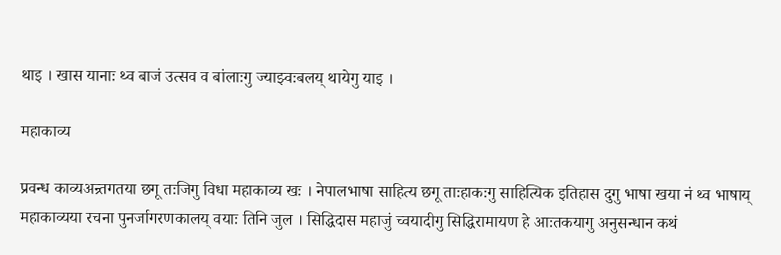थाइ । खास यानाः थ्व बाजं उत्सव व बांलाःगु ज्याझ्वःबलय्‌ थायेगु याइ ।

महाकाव्य

प्रवन्ध काव्यअन्र्तगतया छगू तःजिगु विधा महाकाव्य खः । नेपालभाषा साहित्य छगू ताःहाकःगु साहित्यिक इतिहास दुगु भाषा खया नं थ्व भाषाय् महाकाव्यया रचना पुनर्जागरणकालय् वयाः तिनि जुल । सिद्धिदास महाजुं च्वयादीगु सिद्धिरामायण हे आःतकयागु अनुसन्धान कथं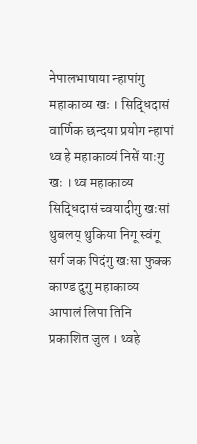नेपालभाषाया न्हापांगु महाकाव्य खः । सिद्धिदासं वार्णिक छन्दया प्रयोग न्हापां थ्व हे महाकाव्यं निसें याःगु खः । थ्व महाकाव्य सिद्धिदासं च्वयादीगु खःसां थुबलय् थुकिया निगू स्वंगू सर्ग जक पिदंगु खःसा फुक्क काण्ड दुगु महाकाव्य आपालं लिपा तिनि प्रकाशित जुल । थ्वहे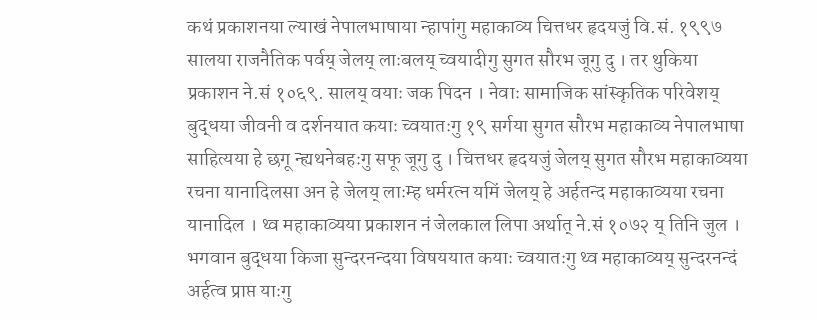कथं प्रकाशनया ल्याखं नेपालभाषाया न्हापांगु महाकाव्य चित्तधर हृदयजुं वि.सं. १९९७ सालया राजनैतिक पर्वय् जेलय् लाःबलय् च्वयादीगु सुगत सौरभ जूगु दु । तर थुकिया प्रकाशन ने.सं १०६९. सालय् वयाः जक पिदन । नेवाः सामाजिक सांस्कृतिक परिवेशय् बुद्धया जीवनी व दर्शनयात कयाः च्वयातःगु १९ सर्गया सुगत सौरभ महाकाव्य नेपालभाषा साहित्यया हे छगू न्ह्यथनेबहःगु सफू जूगु दु । चित्तधर हृदयजुं जेलय् सुगत सौरभ महाकाव्यया रचना यानादिलसा अन हे जेलय् लाःम्ह धर्मरत्न यमिं जेलय् हे अर्हतन्द महाकाव्यया रचना यानादिल । थ्व महाकाव्यया प्रकाशन नं जेलकाल लिपा अर्थात् ने.सं १०७२ य् तिनि जुल । भगवान बुद्धया किजा सुन्दरनन्दया विषययात कयाः च्वयातःगु थ्व महाकाव्यय् सुन्दरनन्दं अर्हत्व प्राप्त याःगु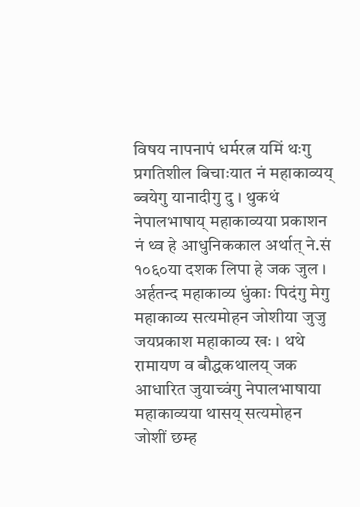विषय नापनापं धर्मरत्न यमिं थःगु प्रगतिशील बिचाःयात नं महाकाव्यय् ब्वयेगु यानादीगु दु । थुकथं नेपालभाषाय् महाकाव्यया प्रकाशन नं थ्व हे आधुनिककाल अर्थात् ने.सं १०६०या दशक लिपा हे जक जुल । अर्हतन्द महाकाव्य धुंकाः पिदंगु मेगु महाकाव्य सत्यमोहन जोशीया जुजु जयप्रकाश महाकाव्य खः । थथे रामायण व बौद्धकथालय् जक आधारित जुयाच्वंगु नेपालभाषाया महाकाव्यया थासय् सत्यमोहन जोशीं छम्ह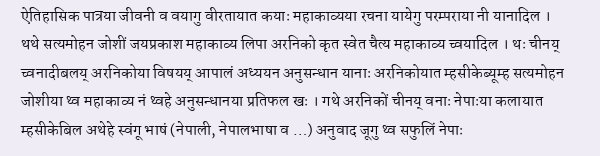ऐतिहासिक पात्रया जीवनी व वयागु वीरतायात कयाः महाकाव्यया रचना यायेगु परम्पराया नी यानादिल । थथे सत्यमोहन जोशीं जयप्रकाश महाकाव्य लिपा अरनिको कृत स्वेत चैत्य महाकाव्य च्वयादिल । थः चीनय् च्वनादीबलय् अरनिकोया विषयय् आपालं अध्ययन अनुसन्धान यानाः अरनिकोयात म्हसीकेब्यूम्ह सत्यमोहन जोशीया थ्व महाकाव्य नं थ्वहे अनुसन्धानया प्रतिफल खः । गथे अरनिकों चीनय् वनाः नेपाःया कलायात म्हसीकेबिल अथेहे स्वंगू भाषं (नेपाली, नेपालभाषा व …) अनुवाद जूगु थ्व सफुलिं नेपाः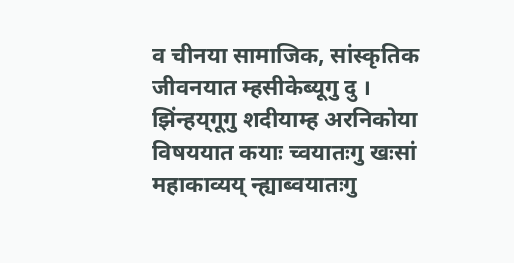व चीनया सामाजिक, सांस्कृतिक जीवनयात म्हसीकेब्यूगु दु । झिंन्हय्‌गूगु शदीयाम्ह अरनिकोया विषययात कयाः च्वयातःगु खःसां महाकाव्यय् न्ह्याब्वयातःगु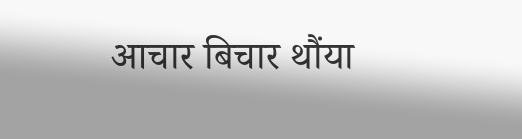आचार बिचार थौंया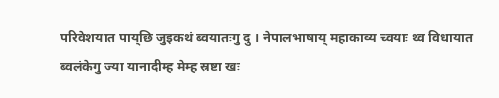परिवेशयात पाय्‌छि जुइकथं ब्वयातःगु दु । नेपालभाषाय् महाकाव्य च्वयाः थ्व विधायात ब्वलंकेगु ज्या यानादीम्ह मेम्ह स्रष्टा खः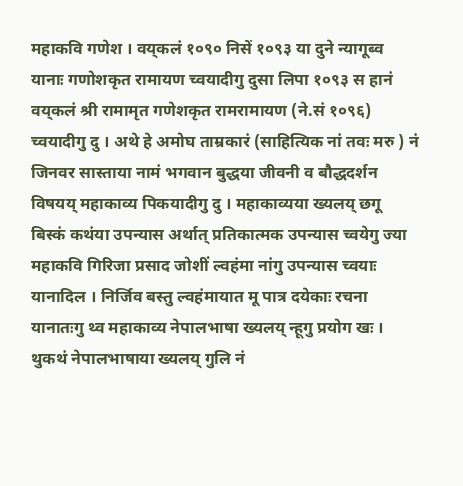महाकवि गणेश । वय्‌कलं १०९० निसें १०९३ या दुने न्यागूब्व यानाः गणोशकृत रामायण च्वयादीगु दुसा लिपा १०९३ स हानं वय्‌कलं श्री रामामृत गणेशकृत रामरामायण (ने.सं १०९६) च्वयादीगु दु । अथे हे अमोघ ताम्रकारं (साहित्यिक नां तवः मरु ) नं जिनवर सास्ताया नामं भगवान बुद्धया जीवनी व बौद्धदर्शन विषयय् महाकाव्य पिकयादीगु दु । महाकाव्यया ख्यलय् छगू बिस्कं कथंया उपन्यास अर्थात् प्रतिकात्मक उपन्यास च्वयेगु ज्या महाकवि गिरिजा प्रसाद जोशीं ल्वहंमा नांगु उपन्यास च्वयाः यानादिल । निर्जिव बस्तु ल्वहंमायात मू पात्र दयेकाः रचना यानातःगु थ्व महाकाव्य नेपालभाषा ख्यलय् न्हूगु प्रयोग खः । थुकथं नेपालभाषाया ख्यलय् गुलि नं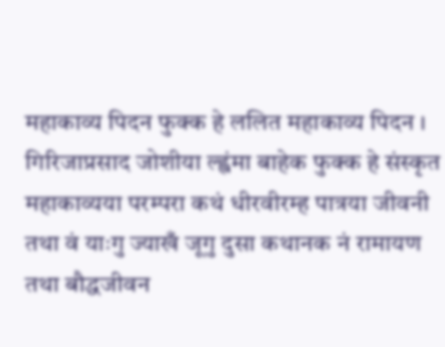महाकाव्य पिदन फुक्क हे ललित महाकाव्य पिदन । गिरिजाप्रसाद जोशीया ल्ह्वंमा बाहेक फुक्क हे संस्कृत महाकाव्यया परम्परा कथं धीरवीरम्ह पात्रया जीवनी तथा वं याःगु ज्याखँ जूगु दुसा कथानक नं रामायण तथा बौद्धजीवन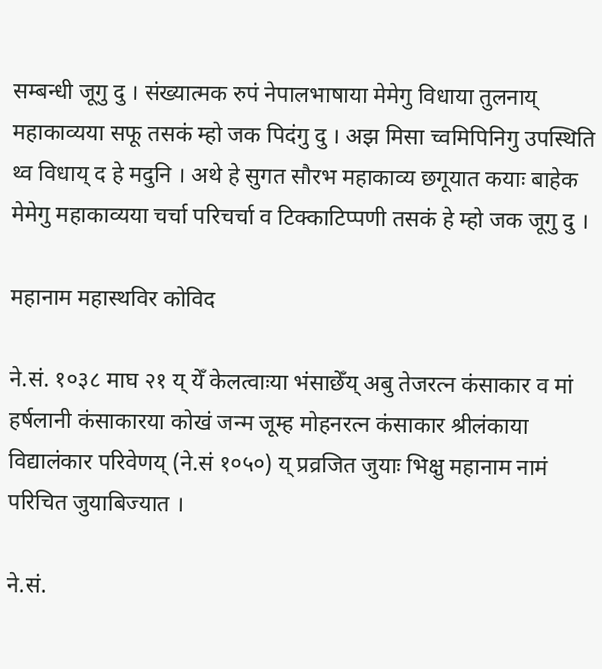सम्बन्धी जूगु दु । संख्यात्मक रुपं नेपालभाषाया मेमेगु विधाया तुलनाय् महाकाव्यया सफू तसकं म्हो जक पिदंगु दु । अझ मिसा च्वमिपिनिगु उपस्थिति थ्व विधाय् द हे मदुनि । अथे हे सुगत सौरभ महाकाव्य छगूयात कयाः बाहेक मेमेगु महाकाव्यया चर्चा परिचर्चा व टिक्काटिप्पणी तसकं हे म्हो जक जूगु दु ।

महानाम महास्थविर कोविद

ने.सं. १०३८ माघ २१ य् येँ केलत्वाःया भंसाछेँय् अबु तेजरत्न कंसाकार व मां हर्षलानी कंसाकारया कोखं जन्म जूम्ह मोहनरत्न कंसाकार श्रीलंकाया विद्यालंकार परिवेणय् (ने.सं १०५०) य् प्रव्रजित जुयाः भिक्षु महानाम नामं परिचित जुयाबिज्यात ।

ने.सं.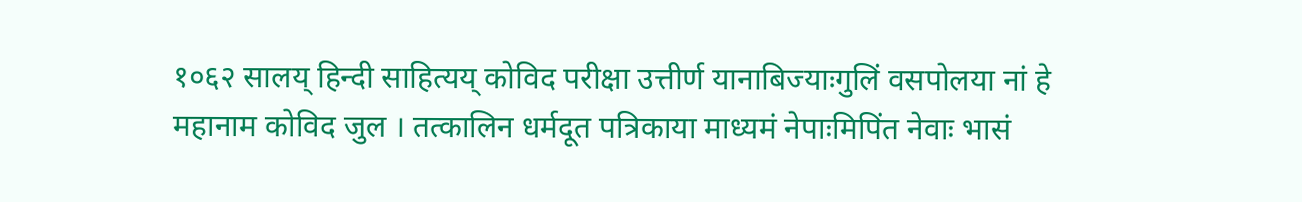१०६२ सालय् हिन्दी साहित्यय् कोविद परीक्षा उत्तीर्ण यानाबिज्याःगुलिं वसपोलया नां हे महानाम कोविद जुल । तत्कालिन धर्मदूत पत्रिकाया माध्यमं नेपाःमिपिंत नेवाः भासं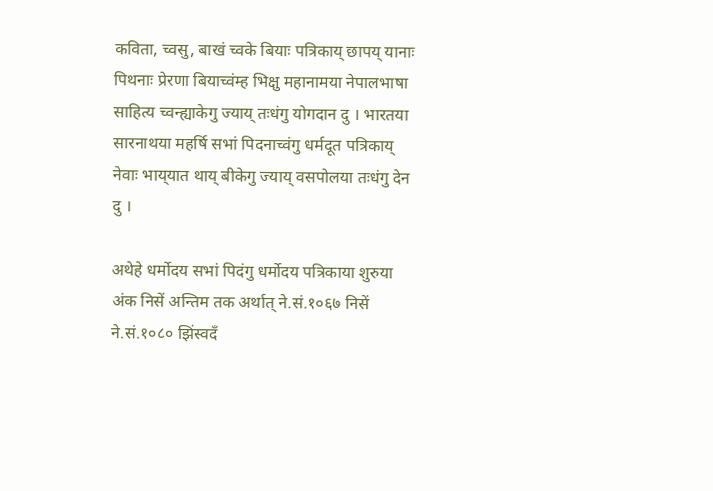कविता, च्वसु, बाखं च्वके बियाः पत्रिकाय् छापय् यानाः पिथनाः प्रेरणा बियाच्वंम्ह भिक्षु महानामया नेपालभाषा साहित्य च्वन्ह्याकेगु ज्याय् तःधंगु योगदान दु । भारतया सारनाथया महर्षि सभां पिदनाच्वंगु धर्मदूत पत्रिकाय् नेवाः भाय्‌यात थाय् बीकेगु ज्याय् वसपोलया तःधंगु देन दु ।

अथेहे धर्मोदय सभां पिदंगु धर्मोदय पत्रिकाया शुरुया अंक निसें अन्तिम तक अर्थात् ने.सं.१०६७ निसें ने.सं.१०८० झिंस्वदँ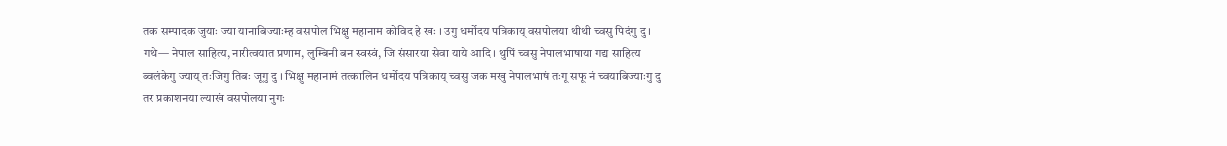तक सम्पादक जुयाः ज्या यानाबिज्याःम्ह वसपोल भिक्षु महानाम कोविद हे खः । उगु धर्मोदय पत्रिकाय् वसपोलया थीथी च्वसु पिदंगु दु । गथे— नेपाल साहित्य, नारीत्वयात प्रणाम, लुम्बिनी बन स्वस्वं, जि संसारया सेवा याये आदि । थुपिं च्वसु नेपालभाषाया गद्य साहित्य ब्वलंकेगु ज्याय् तःजिगु तिबः जूगु दु । भिक्षु महानामं तत्कालिन धर्मोदय पत्रिकाय् च्वसु जक मखु नेपालभाषं तःगू सफू नं च्वयाबिज्याःगु दु तर प्रकाशनया ल्याखं वसपोलया नुगः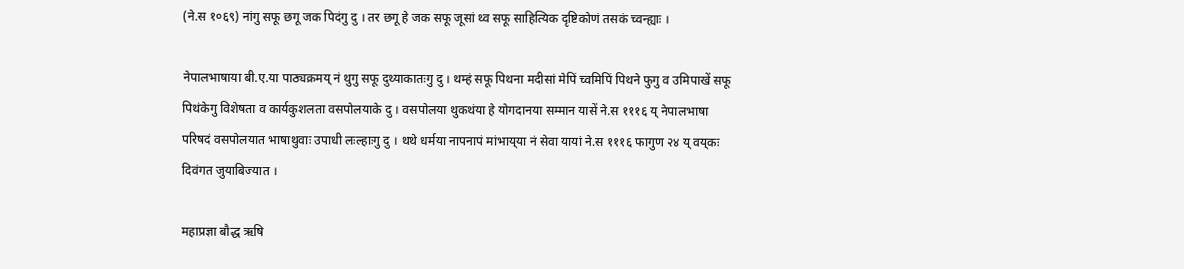(ने.स १०६९) नांगु सफू छगू जक पिदंगु दु । तर छगू हे जक सफू जूसां थ्व सफू साहित्यिक दृष्टिकोणं तसकं च्वन्ह्याः ।

नेपालभाषाया बी.ए.या पाठ्यक्रमय् नं थुगु सफू दुथ्याकातःगु दु । थम्हं सफू पिथना मदीसां मेपिं च्वमिपिं पिथने फुगु व उमिपाखें सफू पिथंकेगु विशेषता व कार्यकुशलता वसपोलयाके दु । वसपोलया थुकथंया हे योगदानया सम्मान यासें ने.स १११६ य् नेपालभाषा परिषदं वसपोलयात भाषाथुवाः उपाधी लःल्हाःगु दु । थथे धर्मया नापनापं मांभाय्‌या नं सेवा यायां ने.स १११६ फागुण २४ य् वय्‌कः दिवंगत जुयाबिज्यात ।

महाप्रज्ञा बौद्ध ऋषि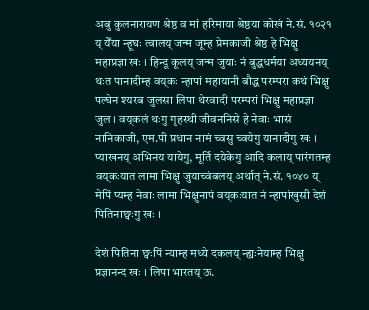अबु कुलनारायण श्रेष्ठ व मां हरिमाया श्रेष्ठया कोखं ने.सं. १०२१ य् येँया न्हूघः त्वालय् जन्म जूम्ह प्रेमकाजी श्रेष्ठ हे भिक्षु महाप्रज्ञा खः । हिन्दू कूलय् जन्म जुयाः नं बुद्धधर्मया अध्ययनय् थःत पानादीम्ह वय्‌कः न्हापां महायानी बौद्ध परम्परा कथं भिक्षु पल्घेन श्यरब जुलसा लिपा थेरवादी परम्परां भिक्षु महाप्रज्ञा जुल । वय्‌कलं थःगु गृहस्थी जीवननिसे हे नेवाः भासं नानिकाजी, एम.पी प्रधान नामं च्वसु च्वयेगु यानादीगु खः । प्याखनय् अभिनय यायेगु, मूर्ति दयेकेगु आदि कलाय् पारंगतम्ह वय्‌कःयात लामा भिक्षु जुयाच्वंबलय् अर्थात् ने.सं. १०४० य् मेपिं प्यम्ह नेवाः लामा भिक्षुनापं वय्‌कःयात नं न्हापांखुसी देशं पितिनाछ्वःगु खः ।

देशं पितिना छ्वःपिं न्याम्ह मध्ये दकलय् न्ह्यःनेयाम्ह भिक्षु प्रज्ञानन्द खः । लिपा भारतय् ऊ.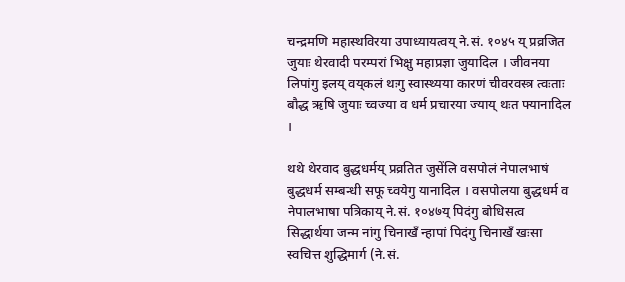चन्द्रमणि महास्थविरया उपाध्यायत्वय् ने.सं. १०४५ य् प्रव्रजित जुयाः थेरवादी परम्परां भिक्षु महाप्रज्ञा जुयादिल । जीवनया लिपांगु इलय् वय्‌कलं थःगु स्वास्थ्यया कारणं चीवरवस्त्र त्वःताः बौद्ध ऋषि जुयाः च्वज्या व धर्म प्रचारया ज्याय् थःत फ्यानादिल ।

थथे थेरवाद बुद्धधर्मय् प्रव्रतित जुसेंलि वसपोलं नेपालभाषं बुद्धधर्म सम्बन्धी सफू च्वयेगु यानादिल । वसपोलया बुद्धधर्म व नेपालभाषा पत्रिकाय् ने.सं. १०४७य् पिदंगु बोधिसत्व सिद्धार्थया जन्म नांगु चिनाखँ न्हापां पिदंगु चिनाखँ खःसा स्वचित्त शुद्धिमार्ग (ने.सं.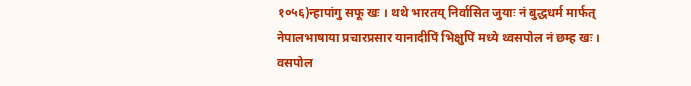१०५६)न्हापांगु सफू खः । थथे भारतय् निर्वासित जुयाः नं बुद्धधर्म मार्फत् नेपालभाषाया प्रचारप्रसार यानादीपिं भिक्षुपिं मध्ये थ्वसपोल नं छम्ह खः । वसपोल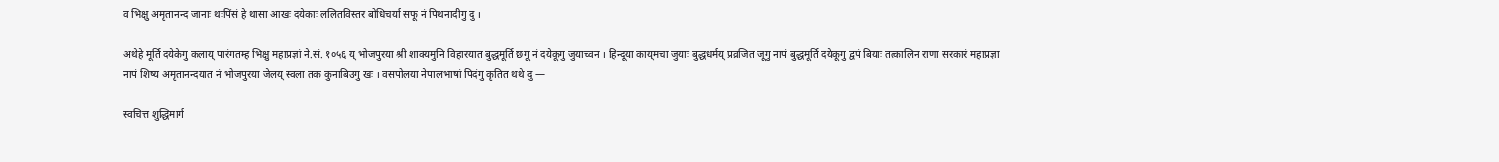व भिक्षु अमृतानन्द जानाः थःपिंसं हे थासा आखः दयेकाः ललितविस्तर बोधिचर्या सफू नं पिथनादीगु दु ।

अथेहे मूर्ति दयेकेगु कलाय् पारंगतम्ह भिक्षु महाप्रज्ञां ने.सं. १०५६ य् भोजपुरया श्री शाक्यमुनि विहारयात बुद्धमूर्ति छगू नं दयेकूगु जुयाच्वन । हिन्दूया काय्‌मचा जुयाः बुद्धधर्मय् प्रव्रजित जूगु नापं बुद्धमूर्ति दयेकूगु द्वपं बियाः तत्कालिन राणा सरकारं महाप्रज्ञा नापं शिष्य अमृतानन्दयात नं भोजपुरया जेलय् स्वला तक कुनाबिउगु खः । वसपोलया नेपालभाषां पिदंगु कृतित थथे दु —

स्वचित्त शुद्धिमार्ग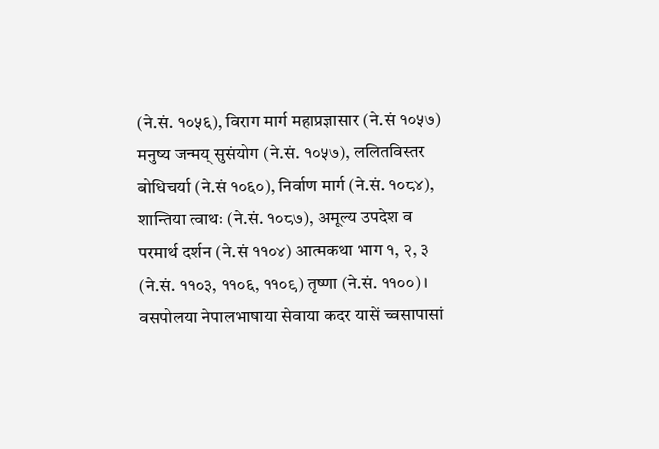(ने.सं. १०५६), विराग मार्ग महाप्रज्ञासार (ने.सं १०५७) मनुष्य जन्मय् सुसंयोग (ने.सं. १०५७), ललितविस्तर बोधिचर्या (ने.सं १०६०), निर्वाण मार्ग (ने.सं. १०८४), शान्तिया त्वाथः (ने.सं. १०८७), अमूल्य उपदेश व परमार्थ दर्शन (ने.सं ११०४) आत्मकथा भाग १, २, ३ (ने.सं. ११०३, ११०६, ११०९) तृष्णा (ने.सं. ११००) । वसपोलया नेपालभाषाया सेवाया कदर यासें च्वसापासां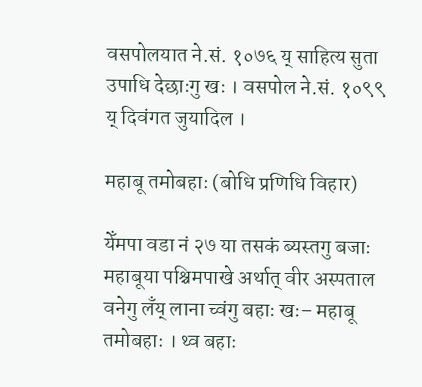वसपोलयात ने.सं. १०७६ य् साहित्य सुता उपाधि देछाःगु खः । वसपोल ने.सं. १०९९ य् दिवंगत जुयादिल ।

महाबू तमोबहाः (बोधि प्रणिधि विहार)

येँमपा वडा नं २७ या तसकं ब्यस्तगु बजाः महाबूया पश्चिमपाखे अर्थात् वीर अस्पताल वनेगु लँय्‌ लाना च्वंगु बहाः खः– महाबू तमोबहाः । थ्व बहाः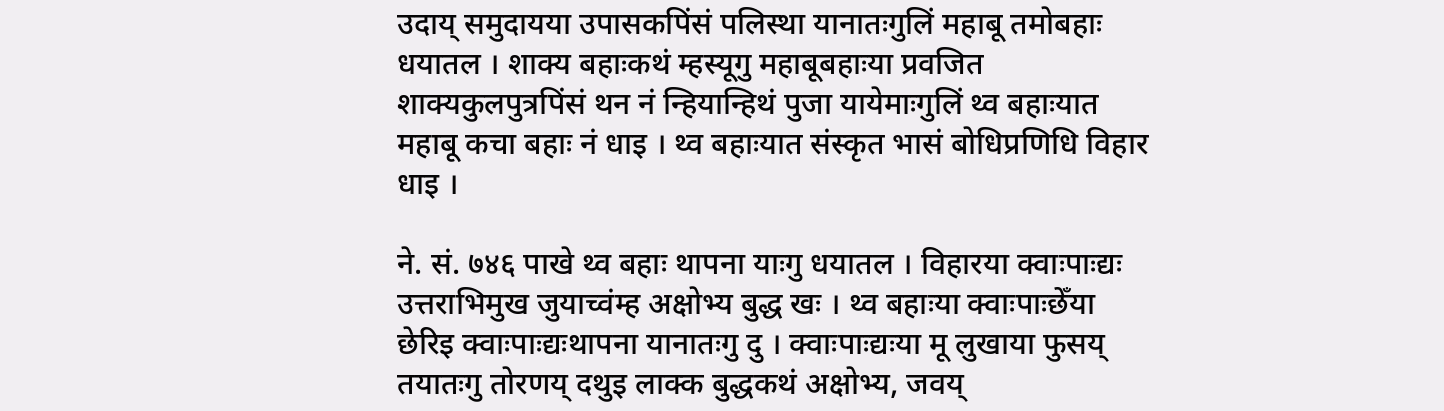उदाय्‌ समुदायया उपासकपिंसं पलिस्था यानातःगुलिं महाबू तमोबहाः धयातल । शाक्य बहाःकथं म्हस्यूगु महाबूबहाःया प्रवजित शाक्यकुलपुत्रपिंसं थन नं न्हियान्हिथं पुजा यायेमाःगुलिं थ्व बहाःयात महाबू कचा बहाः नं धाइ । थ्व बहाःयात संस्कृत भासं बोधिप्रणिधि विहार धाइ ।

ने. सं. ७४६ पाखे थ्व बहाः थापना याःगु धयातल । विहारया क्वाःपाःद्यः उत्तराभिमुख जुयाच्वंम्ह अक्षोभ्य बुद्ध खः । थ्व बहाःया क्वाःपाःछेँया छेरिइ क्वाःपाःद्यःथापना यानातःगु दु । क्वाःपाःद्यःया मू लुखाया फुसय्‌ तयातःगु तोरणय्‌ दथुइ लाक्क बुद्धकथं अक्षोभ्य, जवय्‌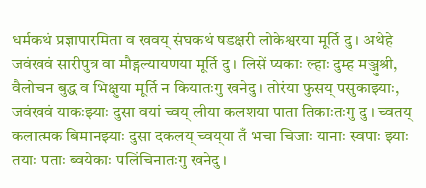धर्मकथं प्रज्ञापारमिता व खवय्‌ संघकथं षडक्षरी लोकेश्वरया मूर्ति दु । अथेहे जवंखवं सारीपुत्र वा मौड्गल्यायणया मूर्ति दु । लिसें प्यकाः ल्हाः दुम्ह मञ्जुश्री, वैलोचन बुद्ध व भिक्षुया मूर्ति न कियातःगु खनेदु । तोरंया फुसय्‌ पसुकाझ्याः, जवंखवं याकःझ्याः दुसा वयां च्वय्‌ लीया कलशया पाता तिकाःतःगु दु । च्वतय्‌ कलात्मक बिमानझ्याः दुसा दकलय्‌ च्वय्‌या तँ भचा चिजाः यानाः स्वपाः झ्याः तयाः पताः ब्वयेकाः पलिंचिनातःगु खनेदु ।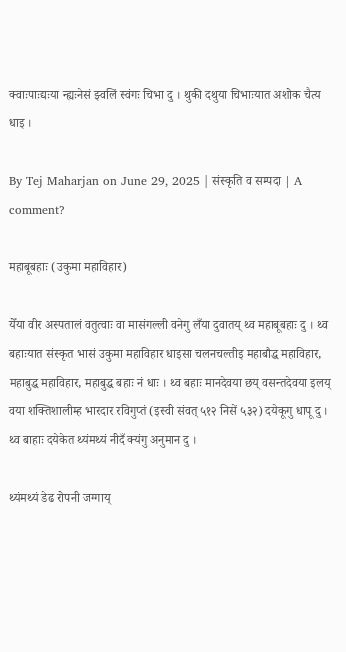क्वाःपाःद्यःया न्ह्यःनेसं झ्वलिं स्वंगः चिभा दु । थुकी दथुया चिभाःयात अशोक चैत्य धाइ ।

By Tej Maharjan on June 29, 2025 | संस्कृति व सम्पदा | A comment?

महाबूबहाः (उकुमा महाविहार)

येँया वीर अस्पतालं वतुत्वाः वा मासंगल्ली वनेगु लँया दुवातय्‌ थ्व महाबूबहाः दु । थ्व बहाःयात संस्कृत भासं उकुमा महाविहार धाइसा चलनचल्तीइ महाबौद्ध महाविहार, महाबुद्ध महाविहार, महाबुद्ध बहाः नं धाः । थ्व बहाः मानदेवया छय्‌ वसन्तदेवया इलय्‌ वया शक्तिशालीम्ह भारदार रविगुप्तं (इस्वी संवत् ५१२ निसें ५३२) दयेकूगु धापू दु । थ्व बाहाः दयेकेत थ्यंमथ्यं नीदँ क्यंगु अनुमान दु ।

थ्यंमथ्यं डेढ रोपनी जग्गाय्‌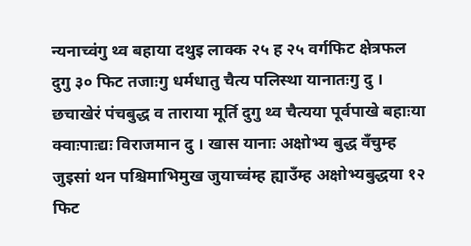न्यनाच्वंगु थ्व बहाया दथुइ लाक्क २५ ह २५ वर्गफिट क्षेत्रफल दुगु ३० फिट तजाःगु धर्मधातु चैत्य पलिस्था यानातःगु दु । छचाखेरं पंचबुद्ध व ताराया मूर्ति दुगु थ्व चैत्यया पूर्वपाखे बहाःया क्वाःपाःद्यः विराजमान दु । खास यानाः अक्षोभ्य बुद्ध वँचुम्ह जुइसां थन पश्चिमाभिमुख जुयाच्वंम्ह ह्याउँम्ह अक्षोभ्यबुद्धया १२ फिट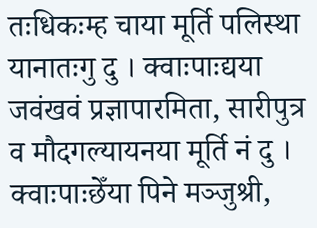तःधिकःम्ह चाया मूर्ति पलिस्था यानातःगु दु । क्वाःपाःद्यया जवंखवं प्रज्ञापारमिता, सारीपुत्र व मौदगल्यायनया मूर्ति नं दु । क्वाःपाःछेँया पिने मञ्जुश्री,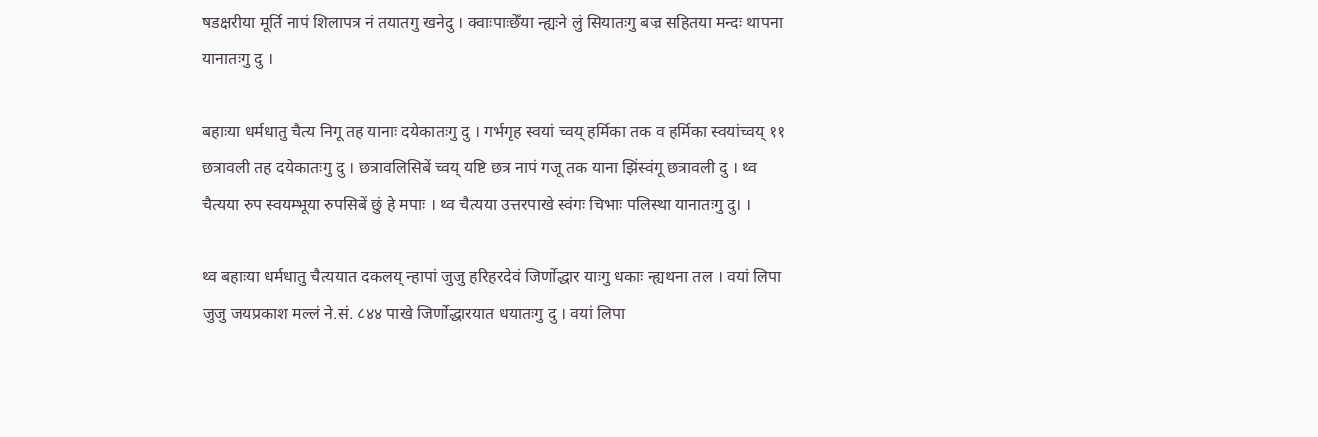षडक्षरीया मूर्ति नापं शिलापत्र नं तयातगु खनेदु । क्वाःपाःछेँया न्ह्यःने लुं सियातःगु बज्र सहितया मन्दः थापना यानातःगु दु ।

बहाःया धर्मधातु चैत्य निगू तह यानाः दयेकातःगु दु । गर्भगृह स्वयां च्वय्‌ हर्मिका तक व हर्मिका स्वयांच्वय्‌ ११ छत्रावली तह दयेकातःगु दु । छत्रावलिसिबें च्वय्‌ यष्टि छत्र नापं गजू तक याना झिंस्वंगू छत्रावली दु । थ्व चैत्यया रुप स्वयम्भूया रुपसिबें छुं हे मपाः । थ्व चैत्यया उत्तरपाखे स्वंगः चिभाः पलिस्था यानातःगु दु। ।

थ्व बहाःया धर्मधातु चैत्ययात दकलय्‌ न्हापां जुजु हरिहरदेवं जिर्णोद्धार याःगु धकाः न्ह्यथना तल । वयां लिपा जुजु जयप्रकाश मल्लं ने.सं. ८४४ पाखे जिर्णोद्धारयात धयातःगु दु । वयां लिपा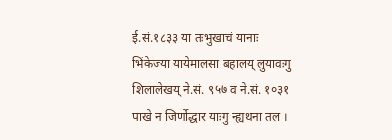ई.सं.१८३३ या तःभुखाचं यानाः भिंकेज्या यायेमालसा बहालय्‌ लुयावःगु शिलालेखय्‌ ने.सं. ९५७ व ने.सं. १०३१ पाखे न जिर्णोद्धार याःगु न्ह्यथना तल ।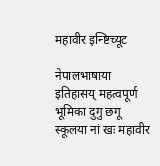महावीर इन्ष्टिच्यूट

नेपालभाषाया इतिहासय् महत्वपूर्ण भूमिका दुगु छगू स्कूलया नां खः महावीर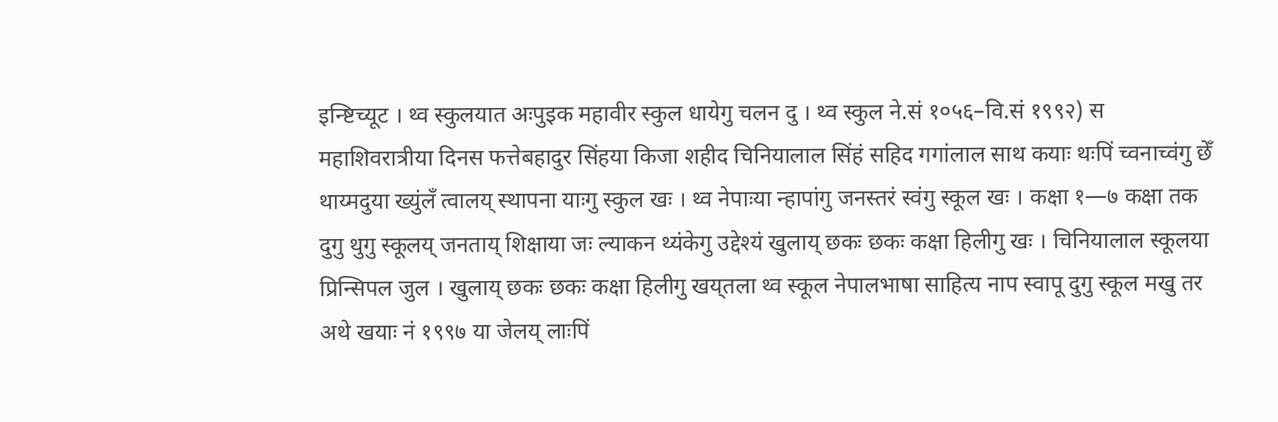इन्ष्टिच्यूट । थ्व स्कुलयात अःपुइक महावीर स्कुल धायेगु चलन दु । थ्व स्कुल ने.सं १०५६–वि.सं १९९२) स महाशिवरात्रीया दिनस फत्तेबहादुर सिंहया किजा शहीद चिनियालाल सिंहं सहिद गगांलाल साथ कयाः थःपिं च्वनाच्वंगु छेँ थाय्मदुया ख्युंलँ त्वालय् स्थापना याःगु स्कुल खः । थ्व नेपाःया न्हापांगु जनस्तरं स्वंगु स्कूल खः । कक्षा १—७ कक्षा तक दुगु थुगु स्कूलय् जनताय् शिक्षाया जः ल्याकन थ्यंकेगु उद्देश्यं खुलाय् छकः छकः कक्षा हिलीगु खः । चिनियालाल स्कूलया प्रिन्सिपल जुल । खुलाय् छकः छकः कक्षा हिलीगु खय्‌तला थ्व स्कूल नेपालभाषा साहित्य नाप स्वापू दुगु स्कूल मखु तर अथे खयाः नं १९९७ या जेलय् लाःपिं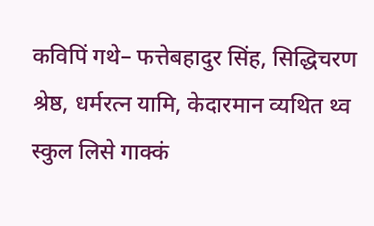कविपिं गथे– फत्तेबहादुर सिंह, सिद्धिचरण श्रेष्ठ, धर्मरत्न यामि, केदारमान व्यथित थ्व स्कुल लिसे गाक्कं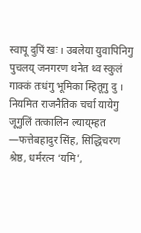स्वापू दुपिं खः । उबलेया युवापिनिगु पुचलय् जनगरण थनेत थ्व स्कुलं गाक्कं तःधंगु भूमिका म्हितूगु दु । नियमित राजनैतिक चर्चा यायेगु जूगुलिं तत्कालिन ल्याय्‌म्हत —फत्तेबहादुर सिंह, सिद्धिचरण श्रेष्ठ, धर्मरत्न ‘यमि’,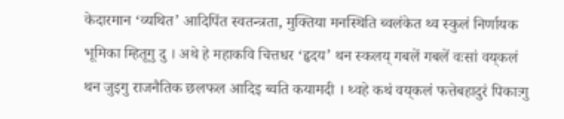केदारमान ‘व्यथित’ आदिपिंत स्वतन्त्रता, मुक्तिया मनस्थिति ब्वलंकेत थ्व स्कुलं निर्णायक भूमिका म्हितूगु दु । अथे हे महाकवि चित्तधर ‘हृदय’ थन स्कलय् गबलें गबलें वःसां वय्‌कलं थन जुइगु राजनैतिक छलफल आदिइ ब्वति कयामदी । थ्वहे कथं वय्‌कलं फत्तेबहादुरं पिकाःगु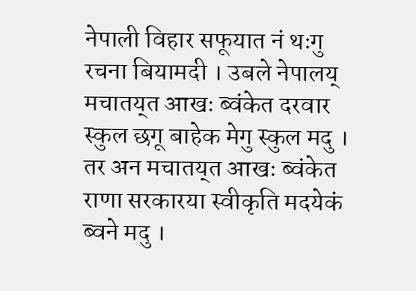नेपाली विहार सफूयात नं थःगु रचना बियामदी । उबले नेपालय् मचातय्‌त आखः ब्वंकेत दरवार स्कुल छगू बाहेक मेगु स्कुल मदु । तर अन मचातय्‌त आखः ब्वंकेत राणा सरकारया स्वीकृति मदयेकं ब्वने मदु ।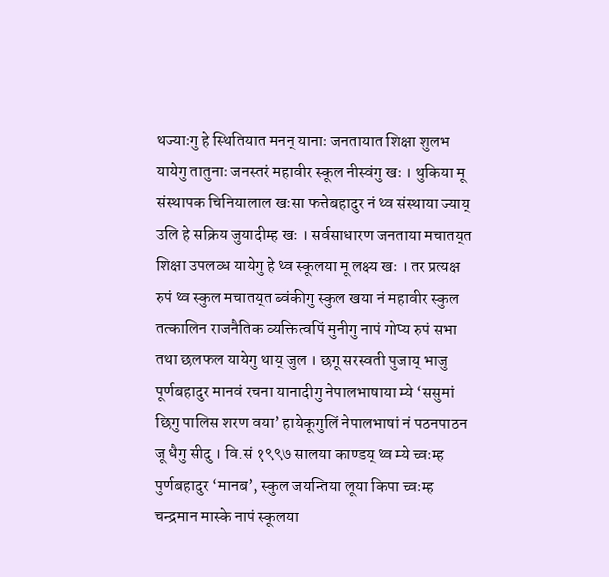थज्याःगु हे स्थितियात मनन् यानाः जनतायात शिक्षा शुलभ यायेगु तातुनाः जनस्तरं महावीर स्कूल नीस्वंगु खः । थुकिया मू संस्थापक चिनियालाल खःसा फत्तेबहादुर नं थ्व संस्थाया ज्याय् उलि हे सक्रिय जुयादीम्ह खः । सर्वसाधारण जनताया मचातय्‌त शिक्षा उपलव्ध यायेगु हे थ्व स्कूलया मू लक्ष्य खः । तर प्रत्यक्ष रुपं थ्व स्कुल मचातय्‌त ब्वंकीगु स्कुल खया नं महावीर स्कुल तत्कालिन राजनैतिक व्यक्तित्वपिं मुनीगु नापं गोप्य रुपं सभा तथा छलफल यायेगु थाय् जुल । छगू सरस्वती पुजाय् भाजु पूर्णबहादुर मानवं रचना यानादीगु नेपालभाषाया म्ये ‘ससुमां छिगु पालिस शरण वया’ हायेकूगुलिं नेपालभाषां नं पठनपाठन जू धैगु सीदु । वि.सं १९९७ सालया काण्डय् थ्व म्ये च्वःम्ह पुर्णबहादुर ‘मानब’, स्कुल जयन्तिया लूया किपा च्वःम्ह चन्द्रमान मास्के नापं स्कूलया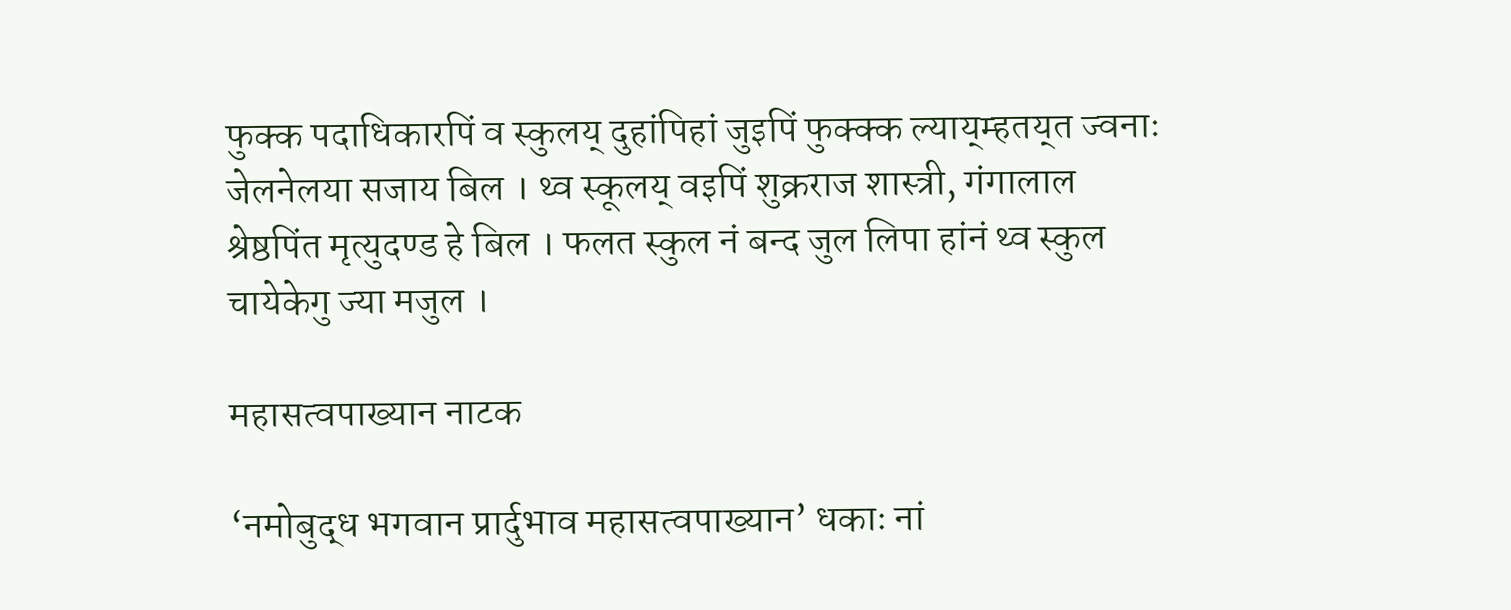फुक्क पदाधिकारपिं व स्कुलय् दुहांपिहां जुइपिं फुक्क्क ल्याय्‌म्हतय्‌त ज्वनाः जेलनेलया सजाय बिल । थ्व स्कूलय् वइपिं शुक्रराज शास्त्री, गंगालाल श्रेष्ठपिंत मृत्युदण्ड हे बिल । फलत स्कुल नं बन्द जुल लिपा हांनं थ्व स्कुल चायेकेगु ज्या मजुल ।

महासत्वपाख्यान नाटक

‘नमोबुद्ध भगवान प्रार्दुभाव महासत्वपाख्यान’ धकाः नां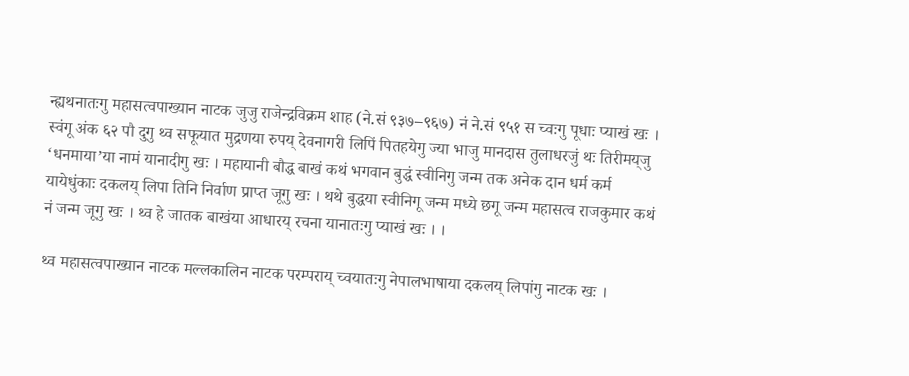न्ह्यथनातःगु महासत्वपाख्यान नाटक जुजु राजेन्द्रविक्रम शाह (ने.सं ९३७–९६७) नं ने.सं ९५१ स च्वःगु पूधाः प्याखं खः । स्वंगू अंक ६२ पौ दुगु थ्व सफूयात मुद्रणया रुपय् देवनागरी लिपिं पितहयेगु ज्या भाजु मानदास तुलाधरजुं थः तिरीमय्‌जु ‘धनमाया’या नामं यानादीगु खः । महायानी बौद्ध बाखं कथं भगवान बुद्धं स्वीनिगु जन्म तक अनेक दान धर्म कर्म यायेधुंकाः दकलय् लिपा तिनि निर्वाण प्राप्त जूगु खः । थथे बुद्धया स्वीनिगू जन्म मध्ये छगू जन्म महासत्व राजकुमार कथं नं जन्म जूगु खः । थ्व हे जातक बाखंया आधारय् रचना यानातःगु प्याखं खः । ।

थ्व महासत्वपाख्यान नाटक मल्लकालिन नाटक परम्पराय् च्वयातःगु नेपालभाषाया दकलय् लिपांगु नाटक खः ।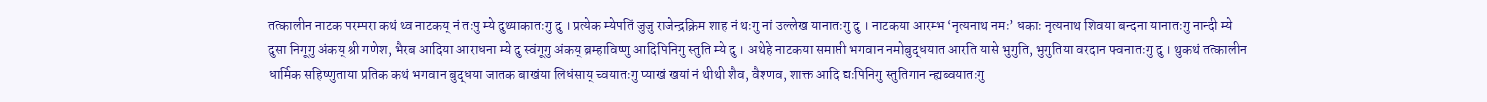तत्कालीन नाटक परम्परा कथं थ्व नाटकय् नं तःपु म्ये दुथ्याकातःगु दु । प्रत्येक म्येपतिं जुजु राजेन्द्रक्रिम शाह नं थःगु नां उल्लेख यानातःगु दु । नाटकया आरम्भ ‘नृत्यनाथ नमः’ धकाः नृत्यनाथ शिवया बन्दना यानातःगु नान्दी म्ये दुसा निगूगु अंकय् श्री गणेश, भैरब आदिया आराधना म्ये दु स्वंगूगु अंकय् ब्रम्हाविष्णु आदिपिनिगु स्तुति म्ये दु । अथेहे नाटकया समाप्ती भगवान नमोबुद्धयात आरति यासे भुगुति, भुगुतिया वरदान फ्वनातःगु दु । थुकथं तत्कालीन धार्मिक सहिष्णुताया प्रतिक कथं भगवान बुद्धया जातक बाखंया लिधंसाय् च्वयातःगु प्याखं खयां नं थीथी शैव, वैश्णव, शाक्त आदि द्यःपिनिगु स्तुतिगान न्ह्यब्वयातःगु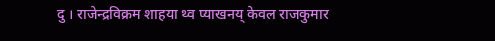दु । राजेन्द्रविक्रम शाहया थ्व प्याखनय् केवल राजकुमार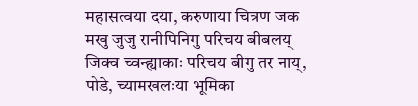महासत्वया दया, करुणाया चित्रण जक मखु जुजु रानीपिनिगु परिचय बीबलय् जिक्व च्वन्ह्याकाः परिचय बीगु तर नाय्, पोडे, च्यामखलःया भूमिका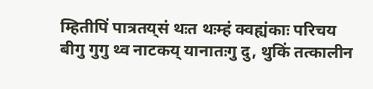म्हितीपिं पात्रतय्‌सं थःत थःम्हं क्वह्यंकाः परिचय बीगु गुगु थ्व नाटकय् यानातःगु दु, थुकिं तत्कालीन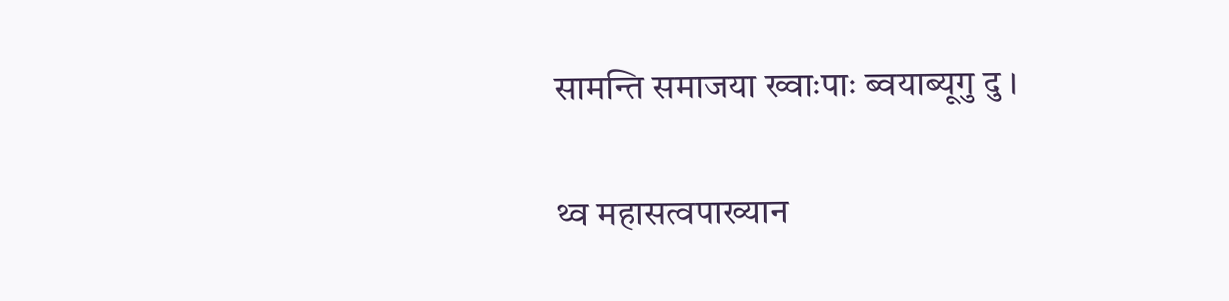सामन्ति समाजया ख्वाःपाः ब्वयाब्यूगु दु ।

थ्व महासत्वपाख्यान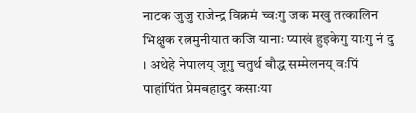नाटक जुजु राजेन्द्र विक्रमं च्वःगु जक मखु तत्कालिन भिक्षुक रत्नमुनीयात कजि यानाः प्याखं हुइकेगु याःगु नं दु । अथेहे नेपालय् जूगु चतुर्थ बौद्ध सम्मेलनय् वःपिं पाहांपिंत प्रेमबहादुर कसाःया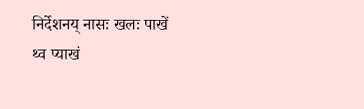निर्देशनय् नासः खलः पाखें थ्व प्याखं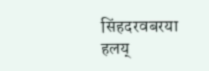सिंहदरवबरया हलय्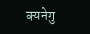क्यनेगु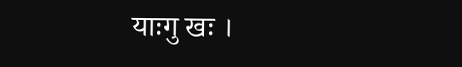याःगु खः ।